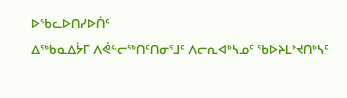ᐅᖃᓚᐅᑎᓯᐅᑏᑦ
ᐃᖅᑲᓇᐃᔮᒥ ᐱᕚᓪᓕᖅᑎᑦᑎᓂᕐᒧᑦ ᐱᓕᕆᐊᒃᓴᓄᑦ ᖃᐅᔨᒪᔾᔪᑎᒃᓴᑦ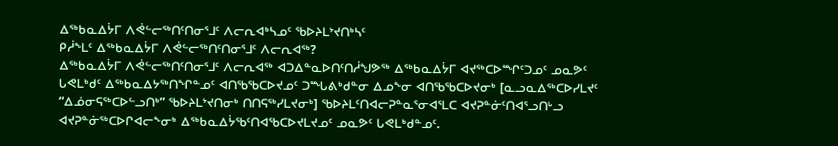ᐃᖅᑲᓇᐃᔮᒥ ᐱᕚᓪᓕᖅᑎᑦᑎᓂᕐᒧᑦ ᐱᓕᕆᐊᒃᓴᓄᑦ ᖃᐅᔨᒪᔾᔪᑎᒃᓴᑦ
ᑭᓲᖕᒪᑦ ᐃᖅᑲᓇᐃᔮᒥ ᐱᕚᓪᓕᖅᑎᑦᑎᓂᕐᒧᑦ ᐱᓕᕆᐊᖅ?
ᐃᖅᑲᓇᐃᔮᒥ ᐱᕚᓪᓕᖅᑎᑦᑎᓂᕐᒧᑦ ᐱᓕᕆᐊᖅ ᐊᑐᐃᓐᓇᐅᑎᑦᑎᓲᖑᕗᖅ ᐃᖅᑲᓇᐃᔮᒥ ᐊᔪᖅᑕᐅᙱᑦᑐᓄᑦ ᓄᓇᕗᑦ ᒐᕙᒪᒃᑯᑦ ᐃᖅᑲᓇᐃᔭᖅᑎᖏᓐᓄᑦ ᐊᑎᖃᖃᑕᐅᔪᓄᑦ ᑐᙵᕕᒃᑯᓐᓂ ᐃᓄᖕᓂ ᐊᑎᖃᖃᑕᐅᔪᓂᒃ [ᓇᓗᓇᐃᖅᑕᐅᓯᒪᔪᑦ “ᐃᓅᓂᕋᖅᑕᐅᓪᓗᑎᒃ” ᖃᐅᔨᒪᔾᔪᑎᓂᒃ ᑎᑎᕋᖅᓯᒪᔪᓂᒃ] ᖃᐅᔨᒪᑦᑎᐊᓕᕈᓐᓇᕐᓂᐊᕐᒪᑕ ᐊᔪᕈᓐᓃᑦᑎᐊᕐᓗᑎᒡᓗ ᐊᔪᕈᓐᓃᖅᑕᐅᒋᐊᓕᖕᓂᒃ ᐃᖅᑲᓇᐃᔮᖃᑦᑎᐊᖃᑕᐅᔪᒪᔪᓄᑦ ᓄᓇᕗᑦ ᒐᕙᒪᒃᑯᓐᓄᑦ.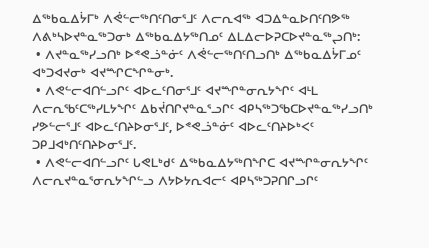ᐃᖅᑲᓇᐃᔮᒥᒃ ᐱᕚᓪᓕᖅᑎᑦᑎᓂᕐᒧᑦ ᐱᓕᕆᐊᖅ ᐊᑐᐃᓐᓇᐅᑎᑦᑎᕗᖅ ᐱᕕᒃᓴᐅᔪᓐᓇᖅᑐᓂᒃ ᐃᖅᑲᓇᐃᔭᖅᑎᓄᑦ ᐃᒪᐃᓕᐅᕈᑕᐅᔪᓐᓇᖅᖢᑎᒃ:
 • ᐱᔪᓐᓇᖅᓯᓗᑎᒃ ᐅᕝᕙᓘᓐᓃᑦ ᐱᕚᓪᓕᖅᑎᑦᑎᓗᑎᒃ ᐃᖅᑲᓇᐃᔮᒥᓄᑦ ᐊᒃᑐᐊᔪᓂᒃ ᐊᔪᙱᑕᖏᓐᓂᒃ.
 • ᐱᕙᓪᓕᐊᑎᓪᓗᒋᑦ ᐊᐅᓚᑦᑎᓂᕐᒧᑦ ᐊᔪᙱᓐᓂᕆᔭᖏᑦ ᐊᒻᒪ ᐱᓕᕆᖃᑦᑕᖅᓯᒪᔭᖏᑦ ᐃᑲᔫᑎᒋᔪᓐᓇᕐᓗᒋᑦ ᐊᑭᓴᖅᑐᖃᑕᐅᔪᓐᓇᖅᓯᓗᑎᒃ ᓯᕗᓪᓕᕐᒧᑦ ᐊᐅᓚᑦᑎᔨᐅᓂᕐᒧᑦ, ᐅᕝᕙᓘᓐᓃᑦ ᐊᐅᓚᑦᑎᔨᐅᒃᐸᑦ ᑐᑭᒧᐊᒃᑎᑦᑎᔨᐅᓂᕐᒧᑦ.
 • ᐱᕙᓪᓕᐊᑎᓪᓗᒋᑦ ᒐᕙᒪᒃᑯᑦ ᐃᖅᑲᓇᐃᔭᖅᑎᖏᑕ ᐊᔪᙱᓐᓂᕆᔭᖏᑦ ᐱᓕᕆᔪᓐᓇᕐᓂᕆᔭᖏᓪᓗ ᐱᔭᐅᔭᕆᐊᓕᑦ ᐊᑭᓴᖅᑐᕈᑎᒋᓗᒋᑦ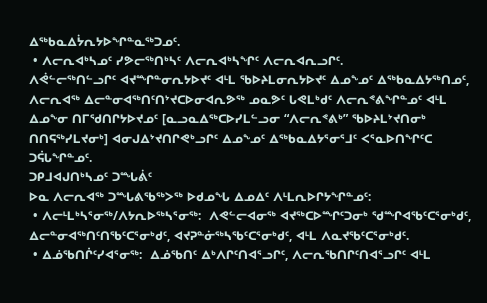ᐃᖅᑲᓇᐃᔮᕆᔭᐅᖏᓐᓇᖅᑐᓄᑦ.
 • ᐱᓕᕆᐊᒃᓴᓄᑦ ᓯᕗᓕᖅᑎᒃᓴᑦ ᐱᓕᕆᐊᒃᓴᖏᑦ ᐱᓕᕆᐊᕆᓗᒋᑦ.
ᐱᕚᓪᓕᖅᑎᓪᓗᒋᑦ ᐊᔪᙱᓐᓂᕆᔭᐅᔪᑦ ᐊᒻᒪ ᖃᐅᔨᒪᓂᕆᔭᐅᔪᑦ ᐃᓄᖕᓄᑦ ᐃᖅᑲᓇᐃᔭᖅᑎᓄᑦ, ᐱᓕᕆᐊᖅ ᐃᓕᓐᓂᐊᖅᑎᑦᑎᔾᔪᑕᐅᓂᐊᕆᕗᖅ ᓄᓇᕗᑦ ᒐᕙᒪᒃᑯᑦ ᐱᓕᕆᕝᕕᖏᓐᓄᑦ ᐊᒻᒪ ᐃᓄᖕᓂ ᑎᒥᖁᑎᒋᔭᐅᔪᓄᑦ [ᓇᓗᓇᐃᖅᑕᐅᓯᒪᓪᓗᓂ “ᐱᓕᕆᕝᕕᒃ” ᖃᐅᔨᒪᔾᔪᑎᓂᒃ ᑎᑎᕋᖅᓯᒪᔪᓂᒃ] ᐊᓂᒍᐃᔾᔪᑎᒋᕙᒃᓗᒋᑦ ᐃᓄᖕᓄᑦ ᐃᖅᑲᓇᐃᔭᕐᓂᕐᒧᑦ ᐸᕐᓇᐅᑎᖏᑦᑕ ᑐᕌᒐᖏᓐᓄᑦ.
ᑐᑭᒧᐊᒍᑎᒃᓴᓄᑦ ᑐᙵᕖᑦ
ᐅᓇ ᐱᓕᕆᐊᖅ ᑐᙵᕕᖃᖅᐳᖅ ᐅᑯᓄᖓ ᐃᓄᐃᑦ ᐱᒻᒪᕆᐅᒋᔭᖏᓐᓄᑦ:
 • ᐱᓕᒻᒪᒃᓴᕐᓂᖅ/ᐱᔭᕆᐅᖅᓴᕐᓂᖅ:  ᐱᕙᓪᓕᐊᓂᖅ ᐊᔪᖅᑕᐅᙱᑦᑐᓂᒃ ᖁᙱᐊᖃᑦᑕᕐᓂᒃᑯᑦ, ᐃᓕᓐᓂᐊᖅᑎᑦᑎᖃᑦᑕᕐᓂᒃᑯᑦ, ᐊᔪᕈᓐᓃᖅᓴᖃᑦᑕᕐᓂᒃᑯᑦ, ᐊᒻᒪ ᐱᓇᔪᖃᑦᑕᕐᓂᒃᑯᑦ.
 • ᐃᓅᖃᑎᒌᑦᓯᐊᕐᓂᖅ:  ᐃᓅᖃᑎᑦ ᐃᒃᐱᒋᑦᑎᐊᕐᓗᒋᑦ, ᐱᓕᕆᖃᑎᒋᑦᑎᐊᕐᓗᒋᑦ ᐊᒻᒪ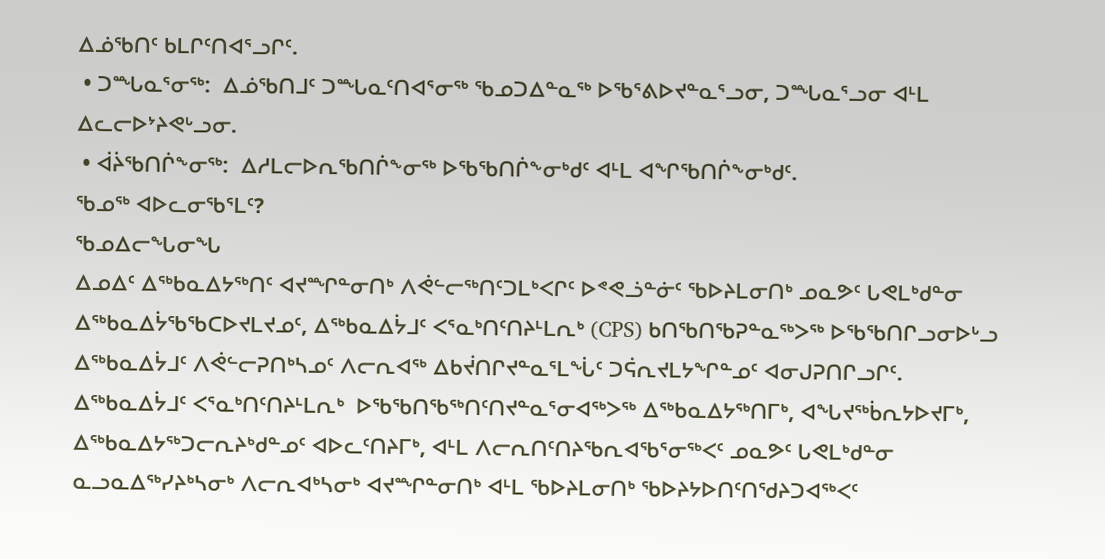ᐃᓅᖃᑎᑦ ᑲᒪᒋᑦᑎᐊᕐᓗᒋᑦ.
 • ᑐᙵᓇᕐᓂᖅ:  ᐃᓅᖃᑎᒧᑦ ᑐᙵᓇᑦᑎᐊᕐᓂᖅ ᖃᓄᑐᐃᓐᓇᖅ ᐅᖃᕐᕕᐅᔪᓐᓇᕐᓗᓂ, ᑐᙵᓇᕐᓗᓂ ᐊᒻᒪ ᐃᓚᓕᐅᔾᔨᕙᒡᓗᓂ.
 • ᐋᔩᖃᑎᒌᖕᓂᖅ:  ᐃᓱᒪᓕᐅᕆᖃᑎᒌᖕᓂᖅ ᐅᖃᖃᑎᒌᖕᓂᒃᑯᑦ ᐊᒻᒪ ᐊᖏᖃᑎᒌᖕᓂᒃᑯᑦ.
ᖃᓄᖅ ᐊᐅᓚᓂᖃᕐᒪᑦ?
ᖃᓄᐃᓕᖓᓂᖓ
ᐃᓄᐃᑦ ᐃᖅᑲᓇᐃᔭᖅᑎᑦ ᐊᔪᙱᓐᓂᑎᒃ ᐱᕚᓪᓕᖅᑎᑦᑐᒪᒃᐸᒋᑦ ᐅᕝᕙᓘᓐᓃᑦ ᖃᐅᔨᒪᓂᑎᒃ ᓄᓇᕗᑦ ᒐᕙᒪᒃᑯᓐᓂ ᐃᖅᑲᓇᐃᔮᖃᖃᑕᐅᔪᒪᔪᓄᑦ, ᐃᖅᑲᓇᐃᔮᒧᑦ ᐸᕐᓇᒃᑎᑦᑎᔨᒻᒪᕆᒃ (CPS) ᑲᑎᖃᑎᖃᕈᓐᓇᖅᐳᖅ ᐅᖃᖃᑎᒋᓗᓂᐅᒡᓗ ᐃᖅᑲᓇᐃᔮᒧᑦ ᐱᕚᓪᓕᕈᑎᒃᓴᓄᑦ ᐱᓕᕆᐊᖅ ᐃᑲᔫᑎᒋᔪᓐᓇᕐᒪᖔᑦ ᑐᕌᕆᔪᒪᔭᖏᓐᓄᑦ ᐊᓂᒍᕈᑎᒋᓗᒋᑦ.
ᐃᖅᑲᓇᐃᔮᒧᑦ ᐸᕐᓇᒃᑎᑦᑎᔨᒻᒪᕆᒃ  ᐅᖃᖃᑎᖃᖅᑎᑦᑎᔪᓐᓇᕐᓂᐊᖅᐳᖅ ᐃᖅᑲᓇᐃᔭᖅᑎᒥᒃ, ᐊᖓᔪᖅᑳᕆᔭᐅᔪᒥᒃ, ᐃᖅᑲᓇᐃᔭᖅᑐᓕᕆᔨᒃᑯᓐᓄᑦ ᐊᐅᓚᑦᑎᔨᒥᒃ, ᐊᒻᒪ ᐱᓕᕆᑎᑦᑎᔨᖃᕆᐊᖃᕐᓂᖅᐸᑦ ᓄᓇᕗᑦ ᒐᕙᒪᒃᑯᓐᓂ ᓇᓗᓇᐃᖅᓯᔨᒃᓴᓂᒃ ᐱᓕᕆᐊᒃᓴᓂᒃ ᐊᔪᙱᓐᓂᑎᒃ ᐊᒻᒪ ᖃᐅᔨᒪᓂᑎᒃ ᖃᐅᔨᔭᐅᑎᑦᑎᖁᔨᑐᐊᖅᐸᑦ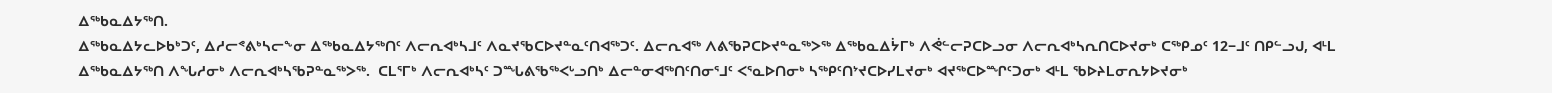ᐃᖅᑲᓇᐃᔭᖅᑎ.
ᐃᖅᑲᓇᐃᔭᓚᐅᑲᒃᑐᑦ, ᐃᓱᓕᕝᕕᒃᓴᓕᖕᓂ ᐃᖅᑲᓇᐃᔭᖅᑎᑦ ᐱᓕᕆᐊᒃᓴᒧᑦ ᐱᓇᔪᖃᑕᐅᔪᓐᓇᑦᑎᐊᖅᑐᑦ. ᐃᓕᕆᐊᖅ ᐱᕕᖃᕈᑕᐅᔪᓐᓇᖅᐳᖅ ᐃᖅᑲᓇᐃᔮᒥᒃ ᐱᕚᓪᓕᕈᑕᐅᓗᓂ ᐱᓕᕆᐊᒃᓴᕆᑎᑕᐅᔪᓂᒃ ᑕᖅᑭᓄᑦ 12−ᒧᑦ ᑎᑭᓪᓗᒍ, ᐊᒻᒪ ᐃᖅᑲᓇᐃᔭᖅᑎ ᐱᖓᓱᓂᒃ ᐱᓕᕆᐊᒃᓴᖃᕈᓐᓇᖅᐳᖅ.  ᑕᒪᕐᒥᒃ ᐱᓕᕆᐊᒃᓴᑦ ᑐᙵᕕᖃᖅᐸᒡᓗᑎᒃ ᐃᓕᓐᓂᐊᖅᑎᑦᑎᓂᕐᒧᑦ ᐸᕐᓇᐅᑎᓂᒃ ᓴᖅᑭᑦᑎᔾᔪᑕᐅᓯᒪᔪᓂᒃ ᐊᔪᖅᑕᐅᙱᑦᑐᓂᒃ ᐊᒻᒪ ᖃᐅᔨᒪᓂᕆᔭᐅᔪᓂᒃ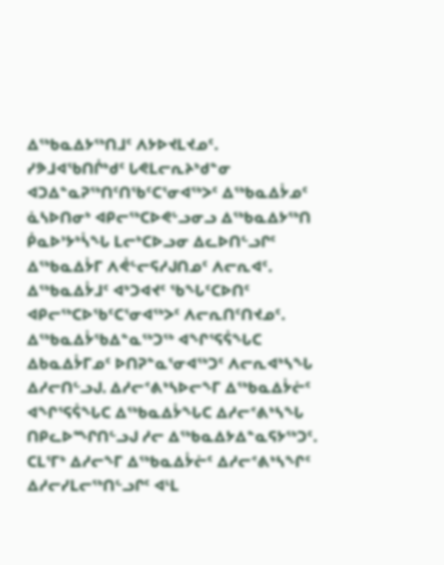ᐃᖅᑲᓇᐃᔭᖅᑎᒧᑦ ᐱᔭᐅᔪᒪᔪᓄᑦ.
ᓯᕗᒧᐊᖃᑎᒌᒃᑯᑦ ᒐᕙᒪᓕᕆᔨᒃᑯᓐᓂ ᐊᑐᐃᓐᓇᕈᖅᑎᑦᑎᖃᑦᑕᕐᓂᐊᖅᐳᑦ ᐃᖅᑲᓇᐃᔮᓄᑦ ᓈᓴᐅᑎᓂᒃ ᐊᑭᓕᖅᑕᐅᕙᒡᓗᓂᓗ ᐃᖅᑲᓇᐃᔭᖅᑎ ᑮᓇᐅᔾᔭᒃᓵᖓ ᒪᓕᒃᑕᐅᓗᓂ ᐃᓚᐅᑎᓪᓗᒋᑦ ᐃᖅᑲᓇᐃᔮᒥ ᐱᕚᓪᓕᕋᓱᒍᑎᓄᑦ ᐱᓕᕆᐊᑦ. ᐃᖅᑲᓇᐃᔮᒧᑦ ᐊᒃᑐᐊᔪᑦ ᖃᖓᑦᑕᐅᑎᑦ ᐊᑭᓕᖅᑕᐅᖃᑦᑕᕐᓂᐊᖅᐳᑦ ᐱᓕᕆᑎᑦᑎᔪᓄᑦ.
ᐃᖅᑲᓇᐃᔮᖃᐃᓐᓇᖅᑐᖅ ᐊᖏᕐᕋᕌᖓᑕ ᐃᑲᓇᐃᔮᒥᓄᑦ ᐅᑎᕈᓐᓇᕐᓂᐊᖅᑐᑦ ᐱᓕᕆᐊᒃᓴᖓ ᐃᓱᓕᑎᓪᓗᒍ. ᐃᓱᓕᕝᕕᒃᓴᐅᓕᖕᒥ ᐃᖅᑲᓇᐃᔮᓖᑦ ᐊᖏᕐᕋᕌᖓᑕ ᐃᖅᑲᓇᐃᔮᖓᑕ ᐃᓱᓕᕝᕕᒃᓴᖓ ᑎᑭᓚᐅᙱᑎᓪᓗᒍ ᓱᓕ ᐃᖅᑲᓇᐃᔭᐃᓐᓇᕋᔭᖅᑐᑦ. ᑕᒪᕐᒥᒃ ᐃᓱᓕᖕᒥ ᐃᖅᑲᓇᐃᔮᓖᑦ ᐃᓱᓕᕝᕕᒃᓴᖏᑦ ᐃᓱᓕᓯᒪᓕᖅᑎᓪᓗᒋᑦ ᐊᒻᒪ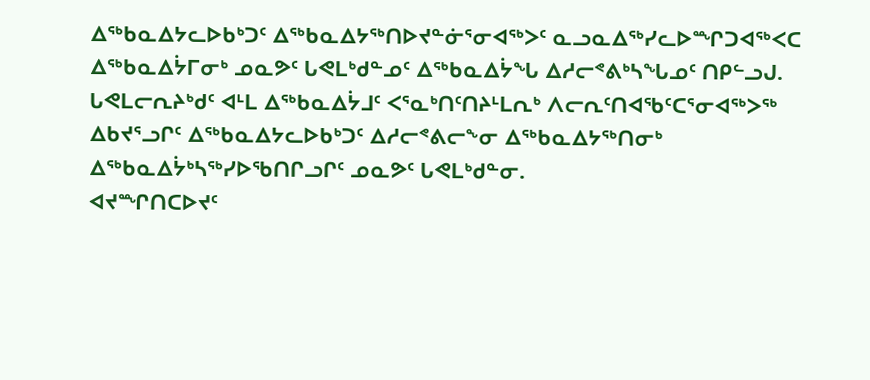ᐃᖅᑲᓇᐃᔭᓚᐅᑲᒃᑐᑦ ᐃᖅᑲᓇᐃᔭᖅᑎᐅᔪᓐᓃᕐᓂᐊᖅᐳᑦ ᓇᓗᓇᐃᖅᓯᓚᐅᙱᑐᐊᖅᐸᑕ ᐃᖅᑲᓇᐃᔮᒥᓂᒃ ᓄᓇᕗᑦ ᒐᕙᒪᒃᑯᓐᓄᑦ ᐃᖅᑲᓇᐃᔮᖓ ᐃᓱᓕᕝᕕᒃᓴᖓᓄᑦ ᑎᑭᓪᓗᒍ. ᒐᕙᒪᓕᕆᔨᒃᑯᑦ ᐊᒻᒪ ᐃᖅᑲᓇᐃᔮᒧᑦ ᐸᕐᓇᒃᑎᑦᑎᔨᒻᒪᕆᒃ ᐱᓕᕆᑦᑎᐊᖃᑦᑕᕐᓂᐊᖅᐳᖅ ᐃᑲᔪᕐᓗᒋᑦ ᐃᖅᑲᓇᐃᔭᓚᐅᑲᒃᑐᑦ ᐃᓱᓕᕝᕕᓕᖕᓂ ᐃᖅᑲᓇᐃᔭᖅᑎᓂᒃ ᐃᖅᑲᓇᐃᔮᒃᓴᖅᓯᐅᖃᑎᒋᓗᒋᑦ ᓄᓇᕗᑦ ᒐᕙᒪᒃᑯᓐᓂ.
ᐊᔪᙱᑎᑕᐅᔪᑦ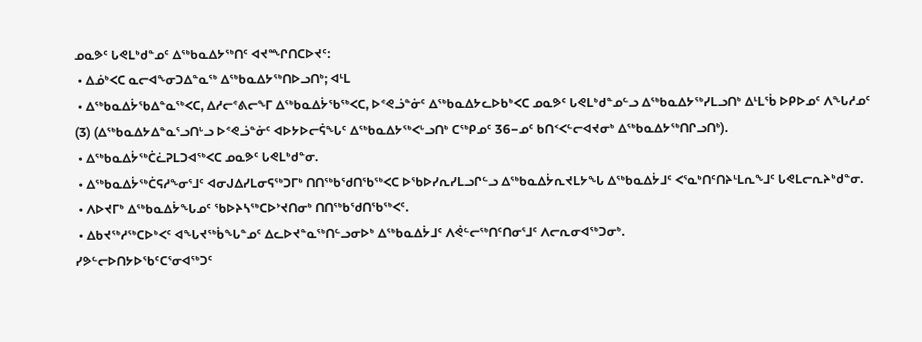ᓄᓇᕗᑦ ᒐᕙᒪᒃᑯᓐᓄᑦ ᐃᖅᑲᓇᐃᔭᖅᑎᑦ ᐊᔪᙱᑎᑕᐅᔪᑦ:
 • ᐃᓅᒃᐸᑕ ᓇᓕᐊᖕᓂᑐᐃᓐᓇᖅ ᐃᖅᑲᓇᐃᔭᖅᑎᐅᓗᑎᒃ; ᐊᒻᒪ
 • ᐃᖅᑲᓇᐃᔮᖃᐃᓐᓇᖅᐸᑕ, ᐃᓱᓕᕝᕕᓕᖕᒥ ᐃᖅᑲᓇᐃᔮᖃᖅᐸᑕ, ᐅᕝᕙᓘᓐᓃᑦ ᐃᖅᑲᓇᐃᔭᓚᐅᑲᒃᐸᑕ ᓄᓇᕗᑦ ᒐᕙᒪᒃᑯᓐᓄᓪᓗ ᐃᖅᑲᓇᐃᔭᖅᓯᒪᓗᑎᒃ ᐃᒻᒪᖄ ᐅᑭᐅᓄᑦ ᐱᖓᓱᓄᑦ (3) (ᐃᖅᑲᓇᐃᔭᐃᓐᓇᕐᓗᑎᒡᓗ ᐅᕝᕙᓘᓐᓃᑦ ᐊᐅᔭᐅᓕᕌᖓᑦ ᐃᖅᑲᓇᐃᔭᖅᐸᒡᓗᑎᒃ ᑕᖅᑭᓄᑦ 36−ᓄᑦ ᑲᑎᑉᐸᓪᓕᐊᔪᓂᒃ ᐃᖅᑲᓇᐃᔭᖅᑎᒋᓗᑎᒃ).
 • ᐃᖅᑲᓇᐃᔮᖅᑖᓛᕈᒪᑐᐊᖅᐸᑕ ᓄᓇᕗᑦ ᒐᕙᒪᒃᑯᓐᓂ.
 • ᐃᖅᑲᓇᐃᔮᖅᑖᕋᓱᖕᓂᕐᒧᑦ ᐊᓂᒍᐃᓯᒪᓂᕋᖅᑐᒥᒃ ᑎᑎᖅᑲᖁᑎᖃᖅᐸᑕ ᐅᖃᐅᓯᕆᓯᒪᓗᒋᓪᓗ ᐃᖅᑲᓇᐃᔮᕆᔪᒪᔭᖓ ᐃᖅᑲᓇᐃᔮᒧᑦ ᐸᕐᓇᒃᑎᑦᑎᔨᒻᒪᕆᖕᒧᑦ ᒐᕙᒪᓕᕆᔨᒃᑯᓐᓂ.
 • ᐱᐅᔪᒥᒃ ᐃᖅᑲᓇᐃᔮᖓᓄᑦ ᖃᐅᔨᓴᖅᑕᐅᔾᔪᑎᓂᒃ ᑎᑎᖅᑲᖁᑎᖃᖅᐸᑦ.
 • ᐃᑲᔪᖅᓱᖅᑕᐅᒃᐸᑦ ᐊᖓᔪᖅᑳᖓᓐᓄᑦ ᐃᓚᐅᔪᓐᓇᖅᑎᓪᓗᓂᐅᒃ ᐃᖅᑲᓇᐃᔮᒧᑦ ᐱᕚᓪᓕᖅᑎᑦᑎᓂᕐᒧᑦ ᐱᓕᕆᓂᐊᖅᑐᓂᒃ.
ᓯᕗᓪᓕᐅᑎᔭᐅᖃᑦᑕᕐᓂᐊᖅᑐᑦ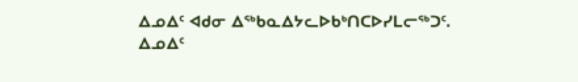ᐃᓄᐃᑦ ᐊᑯᓂ ᐃᖅᑲᓇᐃᔭᓚᐅᑲᒃᑎᑕᐅᓯᒪᓕᖅᑐᑦ.
ᐃᓄᐃᑦ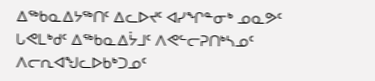ᐃᖅᑲᓇᐃᔭᖅᑎᑦ ᐃᓚᐅᔪᑦ ᐊᓯᖏᓐᓂᒃ ᓄᓇᕗᑦ ᒐᕙᒪᒃᑯᑦ ᐃᖅᑲᓇᐃᔮᒧᑦ ᐱᕙᓪᓕᕈᑎᒃᓴᓄᑦ ᐱᓕᕆᐊᖑᓚᐅᑲᒃᑐᓄᑦ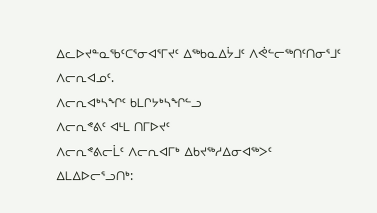ᐃᓚᐅᔪᓐᓇᖃᑦᑕᕐᓂᐊᕐᒥᔪᑦ ᐃᖅᑲᓇᐃᔮᒧᑦ ᐱᕚᓪᓕᖅᑎᑦᑎᓂᕐᒧᑦ ᐱᓕᕆᐊᓄᑦ.
ᐱᓕᕆᐊᒃᓴᖏᑦ ᑲᒪᒋᔭᒃᓴᖏᓪᓗ
ᐱᓕᕆᕝᕕᑦ ᐊᒻᒪ ᑎᒥᐅᔪᑦ
ᐱᓕᕆᕝᕕᓕᒫᑦ ᐱᓕᕆᐊᒥᒃ ᐃᑲᔪᖅᓱᐃᓂᐊᖅᐳᑦ ᐃᒪᐃᐅᓕᕐᓗᑎᒃ: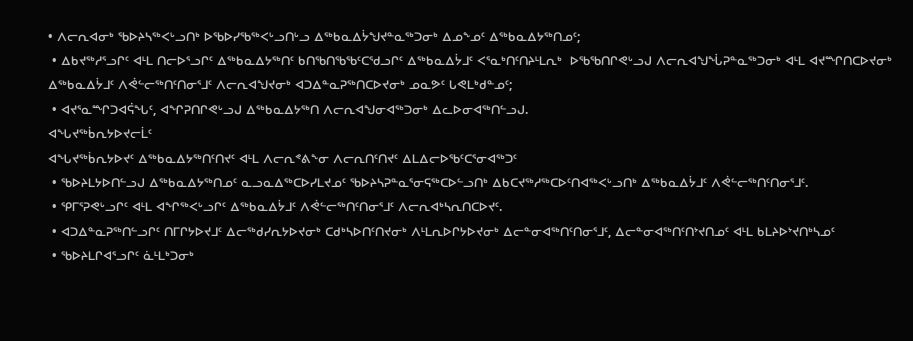• ᐱᓕᕆᐊᓂᒃ ᖃᐅᔨᓴᖅᐸᒡᓗᑎᒃ ᐅᖃᐅᓯᖃᖅᐸᒡᓗᑎᒡᓗ ᐃᖅᑲᓇᐃᔮᖑᔪᓐᓇᖅᑐᓂᒃ ᐃᓄᖕᓄᑦ ᐃᖅᑲᓇᐃᔭᖅᑎᓄᑦ;
 • ᐃᑲᔪᖅᓱᕐᓗᒋᑦ ᐊᒻᒪ ᑎᓕᐅᕐᓗᒋᑦ ᐃᖅᑲᓇᐃᔭᖅᑎᑦ ᑲᑎᖃᑎᖃᖃᑦᑕᖁᓗᒋᑦ ᐃᖅᑲᓇᐃᔮᒧᑦ ᐸᕐᓇᒃᑎᑦᑎᔨᒻᒪᕆᒃ  ᐅᖃᖃᑎᒋᕙᒡᓗᒍ ᐱᓕᕆᐊᖑᖔᕈᓐᓇᖅᑐᓂᒃ ᐊᒻᒪ ᐊᔪᙱᑎᑕᐅᔪᓂᒃ ᐃᖅᑲᓇᐃᔮᒧᑦ ᐱᕚᓪᓕᖅᑎᑦᑎᓂᕐᒧᑦ ᐱᓕᕆᐊᖑᔪᓂᒃ ᐊᑐᐃᓐᓇᕈᖅᑎᑕᐅᔪᓂᒃ ᓄᓇᕗᑦ ᒐᕙᒪᒃᑯᓐᓄᑦ;
 • ᐊᔪᕐᓇᙱᑐᐊᕌᖓᑦ, ᐊᖏᕈᑎᒋᕙᒡᓗᒍ ᐃᖅᑲᓇᐃᔭᖅᑎ ᐱᓕᕆᐊᖑᓂᐊᖅᑐᓂᒃ ᐃᓚᐅᓂᐊᖅᑎᓪᓗᒍ.
ᐊᖓᔪᖅᑳᕆᔭᐅᔪᓕᒫᑦ
ᐊᖓᔪᖅᑳᕆᔭᐅᔪᑦ ᐃᖅᑲᓇᐃᔭᖅᑎᑦᑎᔪᑦ ᐊᒻᒪ ᐱᓕᕆᕝᕕᖕᓂ ᐱᓕᕆᑎᑦᑎᔪᑦ ᐃᒪᐃᓕᐅᖃᑦᑕᕐᓂᐊᖅᑐᑦ
 • ᖃᐅᔨᒪᔭᐅᑎᓪᓗᒍ ᐃᖅᑲᓇᐃᔭᖅᑎᓄᑦ ᓇᓗᓇᐃᖅᑕᐅᓯᒪᔪᓄᑦ ᖃᐅᔨᓴᕈᓐᓇᕐᓂᕋᖅᑕᐅᓪᓗᑎᒃ ᐃᑲᑕᔪᖅᓱᖅᑕᐅᑦᑎᐊᖅᐸᒡᓗᑎᒃ ᐃᖅᑲᓇᐃᔮᒧᑦ ᐱᕚᓪᓕᖅᑎᑦᑎᓂᕐᒧᑦ.
 • ᕿᒥᕐᕈᕙᒡᓗᒋᑦ ᐊᒻᒪ ᐊᖏᖅᐸᒡᓗᒋᑦ ᐃᖅᑲᓇᐃᔮᒧᑦ ᐱᕚᓪᓕᖅᑎᑦᑎᓂᕐᒧᑦ ᐱᓕᕆᐊᒃᓴᕆᑎᑕᐅᔪᑦ.
 • ᐊᑐᐃᓐᓇᕈᖅᑎᓪᓗᒋᑦ ᑎᒥᒋᔭᐅᔪᒧᑦ ᐃᓕᖅᑯᓯᕆᔭᐅᔪᓂᒃ ᑕᑯᒃᓴᐅᑎᑦᑎᔪᓂᒃ ᐱᒻᒪᕆᐅᒋᔭᐅᔪᓂᒃ ᐃᓕᓐᓂᐊᖅᑎᑦᑎᓂᕐᒧᑦ, ᐃᓕᓐᓂᐊᖅᑎᑦᑎᔾᔪᑎᓄᑦ ᐊᒻᒪ ᑲᒪᔨᐅᔾᔪᑎᒃᓴᓄᑦ
 • ᖃᐅᔨᒪᒋᐊᕐᓗᒋᑦ ᓈᒻᒪᒃᑐᓂᒃ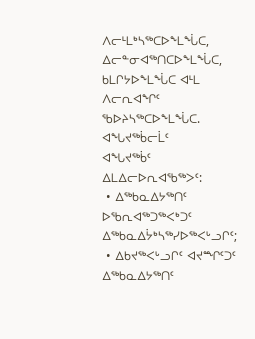ᐱᓕᒻᒪᒃᓴᖅᑕᐅᖕᒪᖔᑕ, ᐃᓕᓐᓂᐊᖅᑎᑕᐅᖕᒪᖔᑕ, ᑲᒪᒋᔭᐅᖕᒪᖔᑕ ᐊᒻᒪ ᐱᓕᕆᐊᖏᑦ ᖃᐅᔨᓴᖅᑕᐅᖕᒪᖔᑕ.
ᐊᖓᔪᖅᑳᓕᒫᑦ
ᐊᖓᔪᖅᑳᑦ ᐃᒪᐃᓕᐅᕆᐊᖃᖅᐳᑦ:
 • ᐃᖅᑲᓇᐃᔭᖅᑎᑦ ᐅᖃᕆᐊᖅᑐᖅᐸᒃᑐᑦ ᐃᖅᑲᓇᐃᔮᒃᓴᖅᓯᐅᖅᐸᒡᓗᒋᑦ;
 • ᐃᑲᔪᖅᐸᒡᓗᒋᑦ ᐊᔪᙱᑦᑐᑦ ᐃᖅᑲᓇᐃᔭᖅᑎᑦ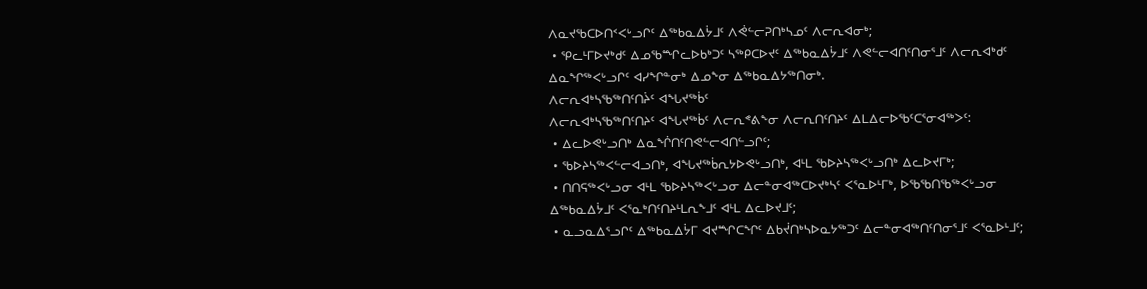ᐱᓇᔪᖃᑕᐅᑎᑉᐸᒡᓗᒋᑦ ᐃᖅᑲᓇᐃᔮᒧᑦ ᐱᕚᓪᓕᕈᑎᒃᓴᓄᑦ ᐱᓕᕆᐊᓂᒃ;
 • ᕿᓚᒻᒥᐅᔪᒃᑯᑦ ᐃᓄᖃᙱᓚᐅᑲᒃᑐᑦ ᓴᖅᑭᑕᐅᔪᑦ ᐃᖅᑲᓇᐃᔮᒧᑦ ᐱᕙᓪᓕᐊᑎᑦᑎᓂᕐᒧᑦ ᐱᓕᕆᐊᒃᑯᑦ ᐃᓇᖏᖅᐸᒡᓗᒋᑦ ᐊᓯᖏᓐᓂᒃ ᐃᓄᖕᓂ ᐃᖅᑲᓇᐃᔭᖅᑎᓂᒃ.
ᐱᓕᕆᐊᒃᓴᖃᖅᑎᑦᑎᔩᑦ ᐊᖓᔪᖅᑳᑦ
ᐱᓕᕆᐊᒃᓴᖃᖅᑎᑦᑎᔨᑦ ᐊᖓᔪᖅᑳᑦ ᐱᓕᕆᕝᕕᖕᓂ ᐱᓕᕆᑎᑦᑎᔨᑦ ᐃᒪᐃᓕᐅᖃᑦᑕᕐᓂᐊᖅᐳᑦ:
 • ᐃᓚᐅᕙᒡᓗᑎᒃ ᐃᓇᖐᑎᑦᑎᕙᓪᓕᐊᑎᓪᓗᒋᑦ;
 • ᖃᐅᔨᓴᖅᐸᓪᓕᐊᓗᑎᒃ, ᐊᖓᔪᖅᑳᕆᔭᐅᕙᒡᓗᑎᒃ, ᐊᒻᒪ ᖃᐅᔨᓴᖅᐸᒡᓗᑎᒃ ᐃᓚᐅᔪᒥᒃ;
 • ᑎᑎᕋᖅᐸᒡᓗᓂ ᐊᒻᒪ ᖃᐅᔨᓴᖅᐸᒡᓗᓂ ᐃᓕᓐᓂᐊᖅᑕᐅᔪᒃᓴᑦ ᐸᕐᓇᐅᒻᒥᒃ, ᐅᖃᖃᑎᖃᖅᐸᒡᓗᓂ ᐃᖅᑲᓇᐃᔮᒧᑦ ᐸᕐᓇᒃᑎᑦᑎᔨᒻᒪᕆᖕᒧᑦ ᐊᒻᒪ ᐃᓚᐅᔪᒧᑦ;
 • ᓇᓗᓇᐃᕐᓗᒋᑦ ᐃᖅᑲᓇᐃᔮᒥ ᐊᔪᙱᑕᖏᑦ ᐃᑲᔫᑎᒃᓴᐅᓇᔭᖅᑐᑦ ᐃᓕᓐᓂᐊᖅᑎᑦᑎᓂᕐᒧᑦ ᐸᕐᓇᐅᒻᒧᑦ;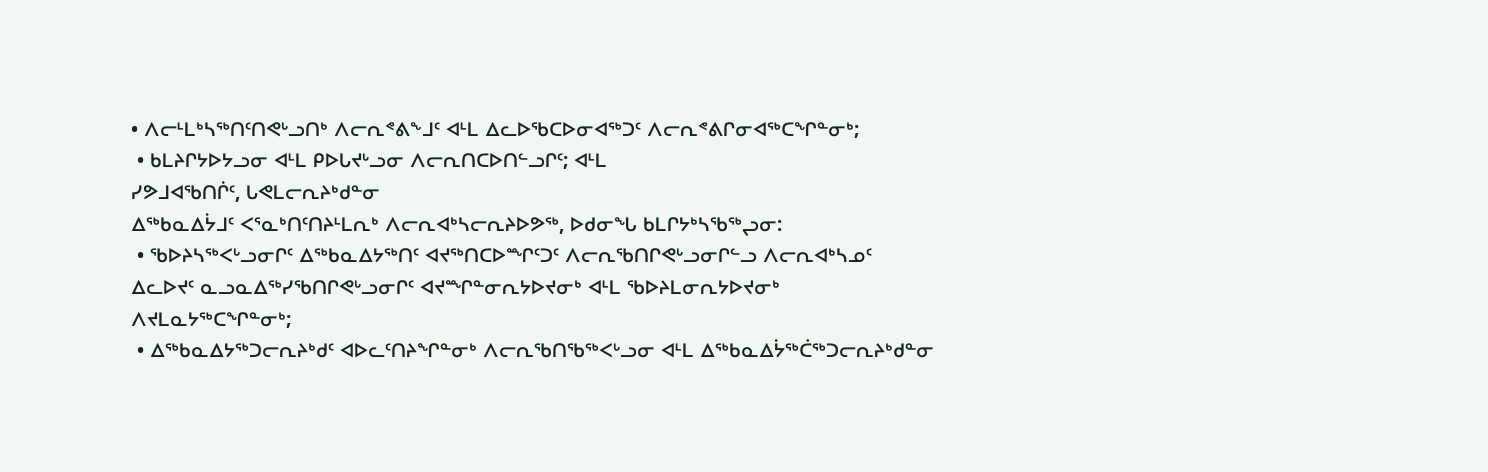• ᐱᓕᒻᒪᒃᓴᖅᑎᑦᑎᕙᒡᓗᑎᒃ ᐱᓕᕆᕝᕕᖕᒧᑦ ᐊᒻᒪ ᐃᓚᐅᖃᑕᐅᓂᐊᖅᑐᑦ ᐱᓕᕆᕝᕕᒋᓂᐊᖅᑕᖏᓐᓂᒃ;
 • ᑲᒪᔨᒋᔭᐅᔭᓗᓂ ᐊᒻᒪ ᑭᐅᒐᔪᒡᓗᓂ ᐱᓕᕆᑎᑕᐅᑎᓪᓗᒋᑦ; ᐊᒻᒪ
ᓯᕗᒧᐊᖃᑎᒌᑦ, ᒐᕙᒪᓕᕆᔨᒃᑯᓐᓂ
ᐃᖅᑲᓇᐃᔮᒧᑦ ᐸᕐᓇᒃᑎᑦᑎᔨᒻᒪᕆᒃ ᐱᓕᕆᐊᒃᓴᓕᕆᔨᐅᕗᖅ, ᐅᑯᓂᖓ ᑲᒪᒋᔭᒃᓴᖃᖅᖢᓂ:
 • ᖃᐅᔨᓴᖅᐸᒡᓗᓂᒋᑦ ᐃᖅᑲᓇᐃᔭᖅᑎᑦ ᐊᔪᖅᑎᑕᐅᙱᑦᑐᑦ ᐱᓕᕆᖃᑎᒋᕙᒡᓗᓂᒋᓪᓗ ᐱᓕᕆᐊᒃᓴᓄᑦ ᐃᓚᐅᔪᑦ ᓇᓗᓇᐃᖅᓯᖃᑎᒋᕙᒡᓗᓂᒋᑦ ᐊᔪᙱᓐᓂᕆᔭᐅᔪᓂᒃ ᐊᒻᒪ ᖃᐅᔨᒪᓂᕆᔭᐅᔪᓂᒃ ᐱᔪᒪᓇᔭᖅᑕᖏᓐᓂᒃ;
 • ᐃᖅᑲᓇᐃᔭᖅᑐᓕᕆᔨᒃᑯᑦ ᐊᐅᓚᑦᑎᔨᖏᓐᓂᒃ ᐱᓕᕆᖃᑎᖃᖅᐸᒡᓗᓂ ᐊᒻᒪ ᐃᖅᑲᓇᐃᔮᖅᑖᖅᑐᓕᕆᔨᒃᑯᓐᓂ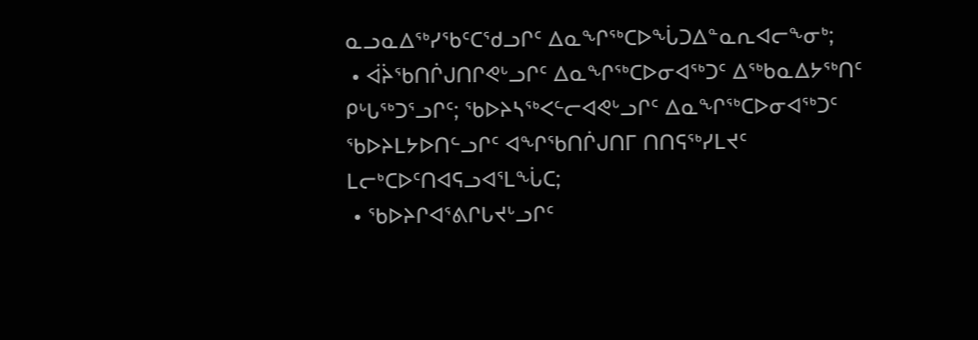ᓇᓗᓇᐃᖅᓯᖃᑦᑕᖁᓗᒋᑦ ᐃᓇᖏᖅᑕᐅᖔᑐᐃᓐᓇᕆᐊᓕᖕᓂᒃ;
 • ᐋᔩᖃᑎᒌᒍᑎᒋᕙᒡᓗᒋᑦ ᐃᓇᖏᖅᑕᐅᓂᐊᖅᑐᑦ ᐃᖅᑲᓇᐃᔭᖅᑎᑦ ᑭᒡᒐᖅᑐᕐᓗᒋᑦ; ᖃᐅᔨᓴᖅᐸᓪᓕᐊᕙᒡᓗᒋᑦ ᐃᓇᖏᖅᑕᐅᓂᐊᖅᑐᑦ ᖃᐅᔨᒪᔭᐅᑎᓪᓗᒋᑦ ᐊᖏᖃᑎᒌᒍᑎᒥ ᑎᑎᕋᖅᓯᒪᔪᑦ ᒪᓕᒃᑕᐅᑦᑎᐊᕋᓗᐊᕐᒪᖔᑕ;
 • ᖃᐅᔨᒋᐊᕐᕕᒋᒐᔪᒡᓗᒋᑦ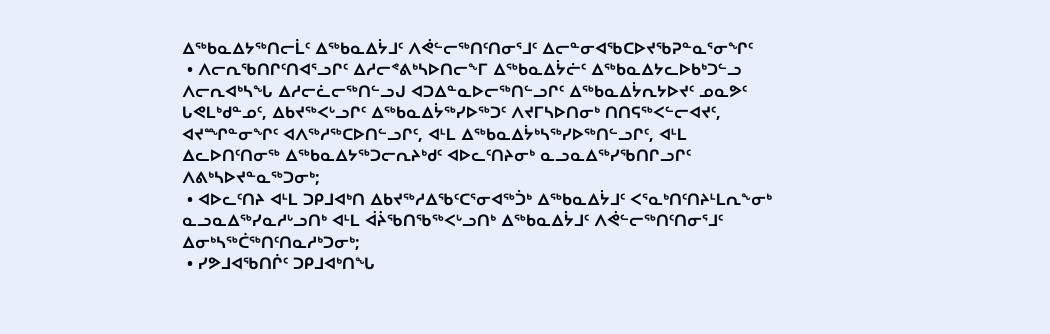ᐃᖅᑲᓇᐃᔭᖅᑎᓕᒫᑦ ᐃᖅᑲᓇᐃᔮᒧᑦ ᐱᕚᓪᓕᖅᑎᑦᑎᓂᕐᒧᑦ ᐃᓕᓐᓂᐊᖃᑕᐅᔪᖃᕈᓐᓇᕐᓂᖏᑦ
 • ᐱᓕᕆᖃᑎᒋᑦᑎᐊᕐᓗᒋᑦ ᐃᓱᓕᕝᕕᒃᓴᐅᑎᓕᖕᒥ ᐃᖅᑲᓇᐃᔮᓖᑦ ᐃᖅᑲᓇᐃᔭᓚᐅᑲᒃᑐᓪᓗ ᐱᓕᕆᐊᒃᓴᖓ ᐃᓱᓕᓛᓕᖅᑎᓪᓗᒍ ᐊᑐᐃᓐᓇᐅᓕᖅᑎᓪᓗᒋᑦ ᐃᖅᑲᓇᐃᔮᕆᔭᐅᔪᑦ ᓄᓇᕗᑦ ᒐᕙᒪᒃᑯᓐᓄᑦ, ᐃᑲᔪᖅᐸᒡᓗᒋᑦ ᐃᖅᑲᓇᐃᔮᖅᓯᐅᖅᑐᑦ ᐱᔪᒥᓴᐅᑎᓂᒃ ᑎᑎᕋᖅᐸᓪᓕᐊᔪᑦ, ᐊᔪᙱᓐᓂᖏᑦ ᐊᐱᖅᓱᖅᑕᐅᑎᓪᓗᒋᑦ, ᐊᒻᒪ ᐃᖅᑲᓇᐃᔮᒃᓴᖅᓯᐅᖅᑎᓪᓗᒋᑦ, ᐊᒻᒪ ᐃᓚᐅᑎᑦᑎᓂᖅ ᐃᖅᑲᓇᐃᔭᖅᑐᓕᕆᔨᒃᑯᑦ ᐊᐅᓚᑦᑎᔨᓂᒃ ᓇᓗᓇᐃᖅᓯᖃᑎᒋᓗᒋᑦ ᐱᕕᒃᓴᐅᔪᓐᓇᖅᑐᓂᒃ;
 • ᐊᐅᓚᑦᑎᔨ ᐊᒻᒪ ᑐᑭᒧᐊᒃᑎ ᐃᑲᔪᖅᓱᐃᖃᑦᑕᕐᓂᐊᖅᑑᒃ ᐃᖅᑲᓇᐃᔮᒧᑦ ᐸᕐᓇᒃᑎᑦᑎᔨᒻᒪᕆᖕᓂᒃ ᓇᓗᓇᐃᖅᓯᓇᓱᒡᓗᑎᒃ ᐊᒻᒪ ᐋᔩᖃᑎᖃᖅᐸᒡᓗᑎᒃ ᐃᖅᑲᓇᐃᔮᒧᑦ ᐱᕚᓪᓕᖅᑎᑦᑎᓂᕐᒧᑦ ᐃᓂᒃᓴᖅᑖᖅᑎᑦᑎᓇᓱᒃᑐᓂᒃ;
 • ᓯᕗᒧᐊᖃᑎᒌᑦ ᑐᑭᒧᐊᒃᑎᖓ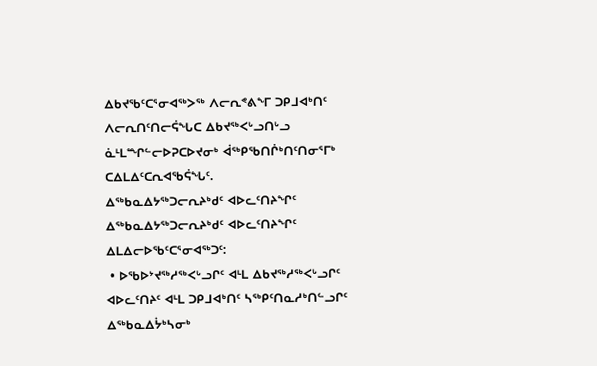ᐃᑲᔪᖃᑦᑕᕐᓂᐊᖅᐳᖅ ᐱᓕᕆᕝᕕᖕᒥ ᑐᑭᒧᐊᒃᑎᑦ ᐱᓕᕆᑎᑦᑎᓕᕌᖓᑕ ᐃᑲᔪᖅᐸᒡᓗᑎᒡᓗ ᓈᒻᒪᙱᓪᓕᐅᕈᑕᐅᔪᓂᒃ ᐋᖅᑭᖃᑎᒌᒃᑎᑦᑎᓂᕐᒥᒃ ᑕᐃᒪᐃᑦᑕᕆᐊᖃᕌᖓᑦ.
ᐃᖅᑲᓇᐃᔭᖅᑐᓕᕆᔨᒃᑯᑦ ᐊᐅᓚᑦᑎᔨᖏᑦ
ᐃᖅᑲᓇᐃᔭᖅᑐᓕᕆᔨᒃᑯᑦ ᐊᐅᓚᑦᑎᔨᖏᑦ ᐃᒪᐃᓕᐅᖃᑦᑕᕐᓂᐊᖅᑐᑦ:
 • ᐅᖃᐅᔾᔪᖅᓱᖅᐸᒡᓗᒋᑦ ᐊᒻᒪ ᐃᑲᔪᖅᓱᖅᐸᒡᓗᒋᑦ ᐊᐅᓚᑦᑎᔨᑦ ᐊᒻᒪ ᑐᑭᒧᐊᒃᑎᑦ ᓴᖅᑭᑦᑎᓇᓱᒃᑎᓪᓗᒋᑦ ᐃᖅᑲᓇᐃᔮᒃᓴᓂᒃ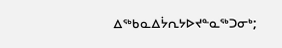ᐃᖅᑲᓇᐃᔮᕆᔭᐅᔪᓐᓇᖅᑐᓂᒃ;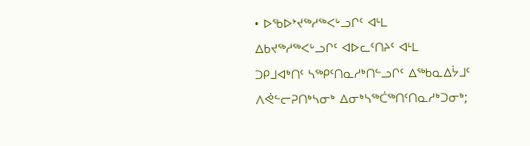• ᐅᖃᐅᔾᔪᖅᓱᖅᐸᒡᓗᒋᑦ ᐊᒻᒪ ᐃᑲᔪᖅᓱᖅᐸᒡᓗᒋᑦ ᐊᐅᓚᑦᑎᔨᑦ ᐊᒻᒪ ᑐᑭᒧᐊᒃᑎᑦ ᓴᖅᑭᑦᑎᓇᓱᒃᑎᓪᓗᒋᑦ ᐃᖅᑲᓇᐃᔮᒧᑦ ᐱᕚᓪᓕᕈᑎᒃᓴᓂᒃ ᐃᓂᒃᓴᖅᑖᖅᑎᑦᑎᓇᓱᒃᑐᓂᒃ;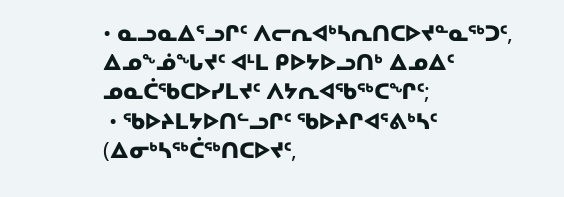• ᓇᓗᓇᐃᕐᓗᒋᑦ ᐱᓕᕆᐊᒃᓴᕆᑎᑕᐅᔪᓐᓇᖅᑐᑦ, ᐃᓄᖕᓅᖓᔪᑦ ᐊᒻᒪ ᑭᐅᔭᐅᓗᑎᒃ ᐃᓄᐃᑦ ᓄᓇᑖᖃᑕᐅᓯᒪᔪᑦ ᐱᔭᕆᐊᖃᖅᑕᖏᑦ;
 • ᖃᐅᔨᒪᔭᐅᑎᓪᓗᒋᑦ ᖃᐅᔨᒋᐊᕐᕕᒃᓴᑦ (ᐃᓂᒃᓴᖅᑖᖅᑎᑕᐅᔪᑦ,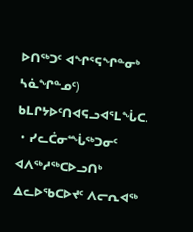ᐅᑎᖅᑐᑦ ᐊᖏᕐᕋᖏᓐᓂᒃ ᓴᓈᖏᓐᓄᑦ) ᑲᒪᒋᔭᐅᑦᑎᐊᕋᓗᐊᕐᒪᖔᑕ.
 • ᓯᓚᑖᓂᙶᖅᑐᓂᑦ ᐊᐱᖅᓱᖅᑕᐅᓗᑎᒃ ᐃᓚᐅᖃᑕᐅᔪᑦ ᐱᓕᕆᐊᖅ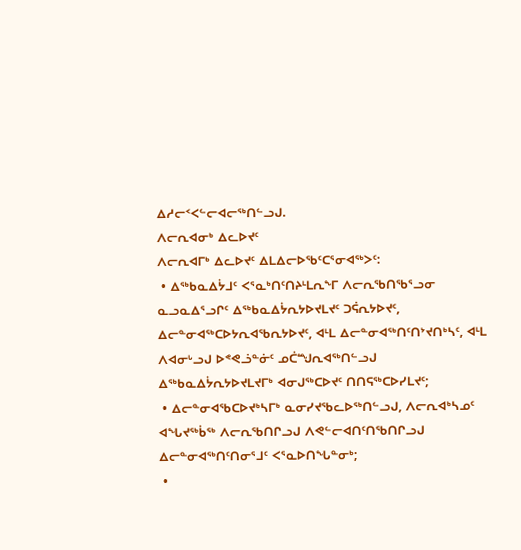ᐃᓱᓕᑉᐸᓪᓕᐊᓕᖅᑎᓪᓗᒍ.
ᐱᓕᕆᐊᓂᒃ ᐃᓚᐅᔪᑦ
ᐱᓕᕆᐊᒥᒃ ᐃᓚᐅᔪᑦ ᐃᒪᐃᓕᐅᖃᑦᑕᕐᓂᐊᖅᐳᑦ:
 • ᐃᖅᑲᓇᐃᔮᒧᑦ ᐸᕐᓇᒃᑎᑦᑎᔨᒻᒪᕆᖕᒥ ᐱᓕᕆᖃᑎᖃᕐᓗᓂ ᓇᓗᓇᐃᕐᓗᒋᑦ ᐃᖅᑲᓇᐃᔮᕆᔭᐅᔪᒪᔪᑦ ᑐᕌᕆᔭᐅᔪᑦ, ᐃᓕᓐᓂᐊᖅᑕᐅᔭᕆᐊᖃᕆᔭᐅᔪᑦ, ᐊᒻᒪ ᐃᓕᓐᓂᐊᖅᑎᑦᑎᔾᔪᑎᒃᓴᑦ, ᐊᒻᒪ ᐱᐊᓂᒡᓗᒍ ᐅᕝᕙᓘᓐᓃᑦ ᓄᑖᙳᕆᐊᖅᑎᓪᓗᒍ ᐃᖅᑲᓇᐃᔮᕆᔭᐅᔪᒪᔪᒥᒃ ᐊᓂᒍᖅᑕᐅᔪᑦ ᑎᑎᕋᖅᑕᐅᓯᒪᔪᑦ;
 • ᐃᓕᓐᓂᐊᖃᑕᐅᔪᒃᓴᒥᒃ ᓇᓂᓯᔪᖃᓚᐅᖅᑎᓪᓗᒍ, ᐱᓕᕆᐊᒃᓴᓄᑦ ᐊᖓᔪᖅᑳᖅ ᐱᓕᕆᖃᑎᒋᓗᒍ ᐱᕙᓪᓕᐊᑎᑦᑎᖃᑎᒋᓗᒍ ᐃᓕᓐᓂᐊᖅᑎᑦᑎᓂᕐᒧᑦ ᐸᕐᓇᐅᑎᖓᓐᓂᒃ;
 •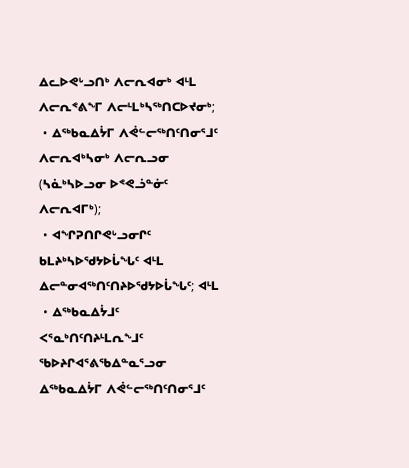ᐃᓚᐅᕙᒡᓗᑎᒃ ᐱᓕᕆᐊᓂᒃ ᐊᒻᒪ ᐱᓕᕆᕝᕕᖕᒥ ᐱᓕᒻᒪᒃᓴᖅᑎᑕᐅᔪᓂᒃ;
 • ᐃᖅᑲᓇᐃᔮᒥ ᐱᕚᓪᓕᖅᑎᑦᑎᓂᕐᒧᑦ ᐱᓕᕆᐊᒃᓴᓂᒃ ᐱᓕᕆᓗᓂ (ᓴᓈᒃᓴᐅᓗᓂ ᐅᕝᕙᓘᓐᓃᑦ ᐱᓕᕆᐊᒥᒃ);
 • ᐊᖏᕈᑎᒋᕙᒡᓗᓂᒋᑦ ᑲᒪᔨᒃᓴᐅᖁᔭᐅᒑᖓᑦ ᐊᒻᒪ ᐃᓕᓐᓂᐊᖅᑎᑦᑎᔨᐅᖁᔭᐅᒑᖓᑦ; ᐊᒻᒪ
 • ᐃᖅᑲᓇᐃᔮᒧᑦ ᐸᕐᓇᒃᑎᑦᑎᔨᒻᒪᕆᖕᒧᑦ ᖃᐅᔨᒋᐊᕐᕕᖃᐃᓐᓇᕐᓗᓂ ᐃᖅᑲᓇᐃᔮᒥ ᐱᕚᓪᓕᖅᑎᑦᑎᓂᕐᒧᑦ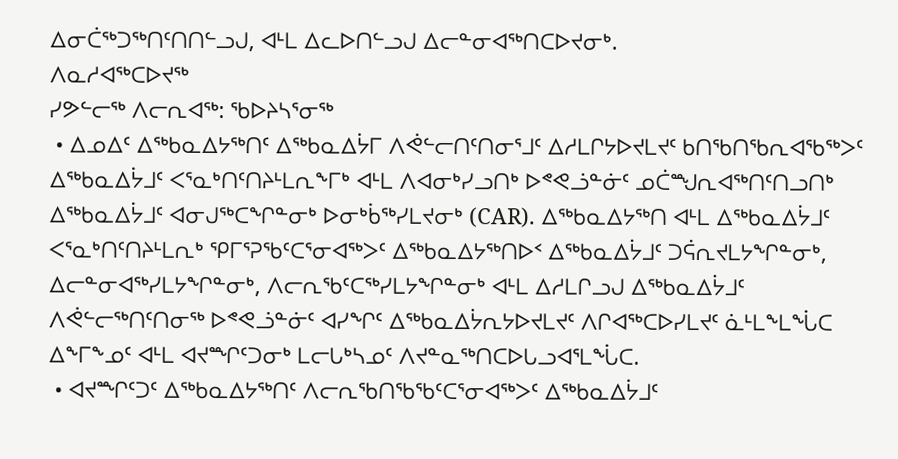ᐃᓂᑖᖅᑐᖅᑎᑦᑎᑎᓪᓗᒍ, ᐊᒻᒪ ᐃᓚᐅᑎᓪᓗᒍ ᐃᓕᓐᓂᐊᖅᑎᑕᐅᔪᓂᒃ.
ᐱᓇᓱᐊᖅᑕᐅᔪᖅ
ᓯᕗᓪᓕᖅ ᐱᓕᕆᐊᖅ: ᖃᐅᔨᓴᕐᓂᖅ
 • ᐃᓄᐃᑦ ᐃᖅᑲᓇᐃᔭᖅᑎᑦ ᐃᖅᑲᓇᐃᔮᒥ ᐱᕚᓪᓕᑎᑦᑎᓂᕐᒧᑦ ᐃᓱᒪᒋᔭᐅᔪᒪᔪᑦ ᑲᑎᖃᑎᖃᕆᐊᖃᖅᐳᑦ ᐃᖅᑲᓇᐃᔮᒧᑦ ᐸᕐᓇᒃᑎᑦᑎᔨᒻᒪᕆᖕᒥᒃ ᐊᒻᒪ ᐱᐊᓂᒃᓯᓗᑎᒃ ᐅᕝᕙᓘᓐᓃᑦ ᓄᑖᙳᕆᐊᖅᑎᑦᑎᓗᑎᒃ ᐃᖅᑲᓇᐃᔮᒧᑦ ᐊᓂᒍᖅᑕᖏᓐᓂᒃ ᐅᓂᒃᑳᖅᓯᒪᔪᓂᒃ (CAR). ᐃᖅᑲᓇᐃᔭᖅᑎ ᐊᒻᒪ ᐃᖅᑲᓇᐃᔮᒧᑦ ᐸᕐᓇᒃᑎᑦᑎᔨᒻᒪᕆᒃ ᕿᒥᕐᕈᖃᑦᑕᕐᓂᐊᖅᐳᑦ ᐃᖅᑲᓇᐃᔭᖅᑎᐅᑉ ᐃᖅᑲᓇᐃᔮᒧᑦ ᑐᕌᕆᔪᒪᔭᖏᓐᓂᒃ, ᐃᓕᓐᓂᐊᖅᓯᒪᔭᖏᓐᓂᒃ, ᐱᓕᕆᖃᑦᑕᖅᓯᒪᔭᖏᓐᓂᒃ ᐊᒻᒪ ᐃᓱᒪᒋᓗᒍ ᐃᖅᑲᓇᐃᔮᒧᑦ ᐱᕚᓪᓕᖅᑎᑦᑎᓂᖅ ᐅᕝᕙᓘᓐᓃᑦ ᐊᓯᖏᑦ ᐃᖅᑲᓇᐃᔮᕆᔭᐅᔪᒪᔪᑦ ᐱᒋᐊᖅᑕᐅᓯᒪᔪᑦ ᓈᒻᒪᖕᒪᖔᑕ ᐃᖕᒥᖕᓄᑦ ᐊᒻᒪ ᐊᔪᙱᑦᑐᓂᒃ ᒪᓕᒐᒃᓴᓄᑦ ᐱᔪᓐᓇᖅᑎᑕᐅᒐᓗᐊᕐᒪᖔᑕ.
 • ᐊᔪᙱᑦᑐᑦ ᐃᖅᑲᓇᐃᔭᖅᑎᑦ ᐱᓕᕆᖃᑎᖃᖃᑦᑕᕐᓂᐊᖅᐳᑦ ᐃᖅᑲᓇᐃᔮᒧᑦ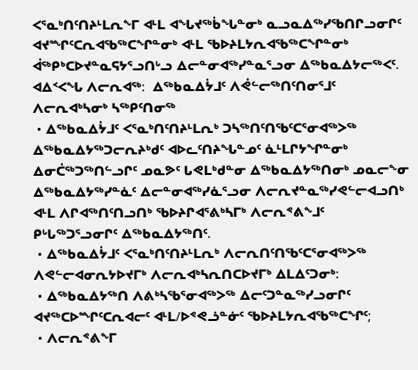ᐸᕐᓇᒃᑎᑦᑎᔨᒻᒪᕆᖕᒥ ᐊᒻᒪ ᐊᖓᔪᖅᑳᖓᓐᓂᒃ ᓇᓗᓇᐃᖅᓯᖃᑎᒋᓗᓂᒋᑦ ᐊᔪᙱᑦᑕᕆᐊᖃᖅᑕᖏᓐᓂᒃ ᐊᒻᒪ ᖃᐅᔨᒪᔭᕆᐊᖃᖅᑕᖏᓐᓂᒃ ᐋᖅᑭᒃᑕᐅᔪᓐᓇᕋᔭᕐᓗᑎᒡᓗ ᐃᓕᓐᓂᐊᖅᓯᓐᓇᕐᓗᓂ ᐃᖅᑲᓇᐃᔭᓕᖅᐸᑦ.
ᐊᐃᑉᐸᖓ ᐱᓕᕆᐊᖅ:  ᐃᖅᑲᓇᐃᔮᒧᑦ ᐱᕚᓪᓕᖅᑎᑦᑎᓂᕐᒧᑦ ᐱᓕᕆᐊᒃᓴᓂᒃ ᓴᖅᑭᑦᑎᓂᖅ
 • ᐃᖅᑲᓇᐃᔮᒧᑦ ᐸᕐᓇᒃᑎᑦᑎᔨᒻᒪᕆᒃ ᑐᓴᖅᑎᑦᑎᖃᑦᑕᕐᓂᐊᖅᐳᖅ ᐃᖅᑲᓇᐃᔭᖅᑐᓕᕆᔨᒃᑯᑦ ᐊᐅᓚᑦᑎᔨᖓᓐᓄᑦ ᓈᒻᒪᒋᔭᖏᓐᓂᒃ ᐃᓂᑖᖅᑐᖅᑎᓪᓗᒋᑦ ᓄᓇᕗᑦ ᒐᕙᒪᒃᑯᓐᓂ ᐃᖅᑲᓇᐃᔭᖅᑎᓂᒃ ᓄᓇᓕᖕᓂ ᐃᖅᑲᓇᐃᔭᖅᓯᓐᓈᑦ ᐃᓕᓐᓂᐊᖅᓯᓈᕐᓗᓂ ᐱᓕᕆᔪᓐᓇᖅᓯᕙᓪᓕᐊᓗᑎᒃ ᐊᒻᒪ ᐱᒋᐊᖅᑎᑦᑎᓗᑎᒃ ᖃᐅᔨᒋᐊᕐᕕᒃᓴᒥᒃ ᐱᓕᕆᕝᕕᖕᒧᑦ ᑭᒡᒐᖅᑐᕐᓗᓂᒋᑦ ᐃᖅᑲᓇᐃᔭᖅᑎᑦ.
 • ᐃᖅᑲᓇᐃᔮᒧᑦ ᐸᕐᓇᒃᑎᑦᑎᔨᒻᒪᕆᒃ ᐱᓕᕆᑎᑦᑎᖃᑦᑕᕐᓂᐊᖅᐳᖅ ᐱᕙᓪᓕᐊᓂᕆᔭᐅᔪᒥᒃ ᐱᓕᕆᐊᒃᓴᕆᑎᑕᐅᔪᒥᒃ ᐃᒪᐃᑦᑐᓂᒃ:
 • ᐃᖅᑲᓇᐃᔭᖅᑎ ᐱᕕᒃᓴᖃᕐᓂᐊᖅᐳᖅ ᐃᓕᑦᑐᓐᓇᖅᓯᓗᓂᒋᑦ ᐊᔪᖅᑕᐅᙱᑦᑕᕆᐊᓕᑦ ᐊᒻᒪ/ᐅᕝᕙᓘᓐᓃᑦ ᖃᐅᔨᒪᔭᕆᐊᖃᖅᑕᖏᑦ;
 • ᐱᓕᕆᕝᕕᖕᒥ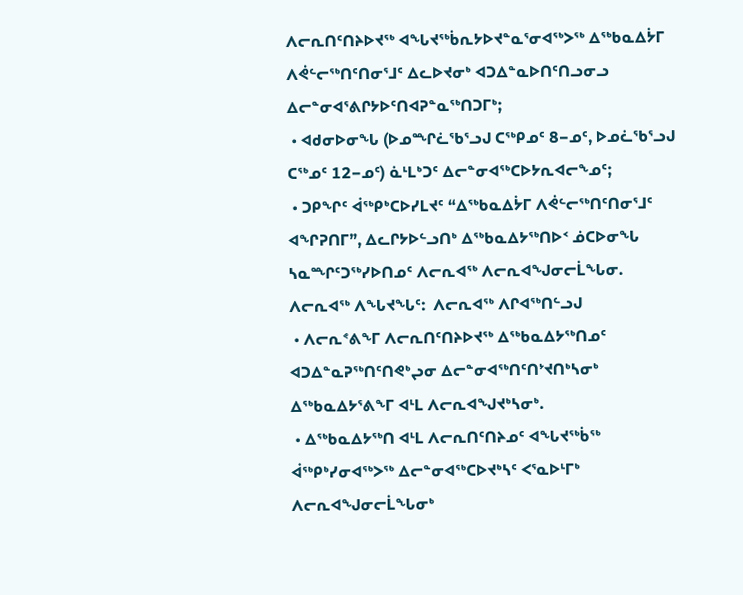ᐱᓕᕆᑎᑦᑎᔨᐅᔪᖅ ᐊᖓᔪᖅᑳᕆᔭᐅᔪᓐᓇᕐᓂᐊᖅᐳᖅ ᐃᖅᑲᓇᐃᔮᒥ ᐱᕚᓪᓕᖅᑎᑦᑎᓂᕐᒧᑦ ᐃᓚᐅᔪᓂᒃ ᐊᑐᐃᓐᓇᐅᑎᑦᑎᓗᓂᓗ ᐃᓕᓐᓂᐊᕐᕕᒋᔭᐅᑦᑎᐊᕈᓐᓇᖅᑎᑐᒥᒃ;
 • ᐊᑯᓂᐅᓂᖓ (ᐅᓄᙱᓛᖃᕐᓗᒍ ᑕᖅᑭᓄᑦ 8−ᓄᑦ, ᐅᓄᓛᖃᕐᓗᒍ ᑕᖅᓄᑦ 12−ᓄᑦ) ᓈᒻᒪᒃᑐᑦ ᐃᓕᓐᓂᐊᖅᑕᐅᔭᕆᐊᓕᖕᓄᑦ;
 • ᑐᑭᖏᑦ ᐋᖅᑭᒃᑕᐅᓯᒪᔪᑦ “ᐃᖅᑲᓇᐃᔮᒥ ᐱᕚᓪᓕᖅᑎᑦᑎᓂᕐᒧᑦ ᐊᖏᕈᑎᒥ”, ᐃᓚᒋᔭᐅᓪᓗᑎᒃ ᐃᖅᑲᓇᐃᔭᖅᑎᐅᑉ ᓅᑕᐅᓂᖓ ᓴᓇᙱᑦᑐᖅᓯᐅᑎᓄᑦ ᐱᓕᕆᐊᖅ ᐱᓕᕆᐊᖑᓂᓕᒫᖓᓂ.
ᐱᓕᕆᐊᖅ ᐱᖓᔪᖓᑦ:  ᐱᓕᕆᐊᖅ ᐱᒋᐊᖅᑎᓪᓗᒍ
 • ᐱᓕᕆᕝᕕᖕᒥ ᐱᓕᕆᑎᑦᑎᔨᐅᔪᖅ ᐃᖅᑲᓇᐃᔭᖅᑎᓄᑦ ᐊᑐᐃᓐᓇᕈᖅᑎᑦᑎᕙᒃᖢᓂ ᐃᓕᓐᓂᐊᖅᑎᑦᑎᔾᔪᑎᒃᓴᓂᒃ ᐃᖅᑲᓇᐃᔭᕐᕕᖕᒥ ᐊᒻᒪ ᐱᓕᕆᐊᖑᔪᒃᓴᓂᒃ.
 • ᐃᖅᑲᓇᐃᔭᖅᑎ ᐊᒻᒪ ᐱᓕᕆᑎᑦᑎᔨᓄᑦ ᐊᖓᔪᖅᑳᖅ ᐋᖅᑭᒃᓯᓂᐊᖅᐳᖅ ᐃᓕᓐᓂᐊᖅᑕᐅᔪᒃᓴᑦ ᐸᕐᓇᐅᒻᒥᒃ ᐱᓕᕆᐊᖑᓂᓕᒫᖓᓂᒃ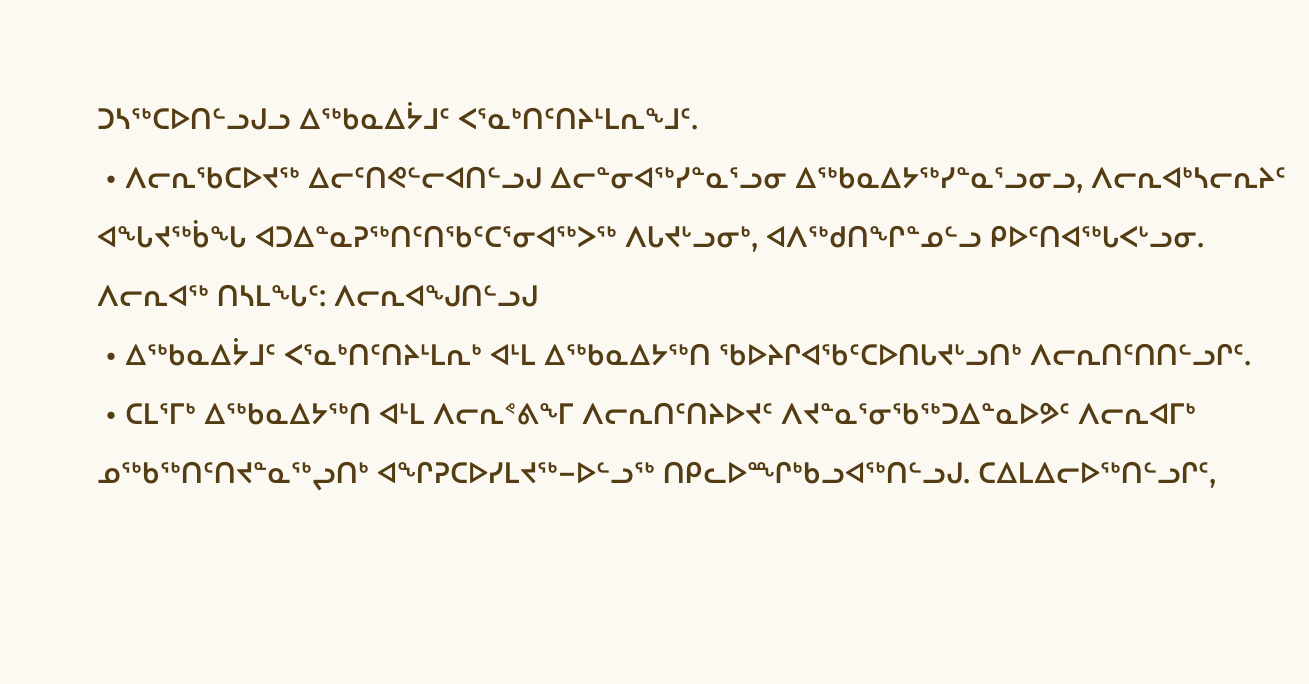ᑐᓴᖅᑕᐅᑎᓪᓗᒍᓗ ᐃᖅᑲᓇᐃᔮᒧᑦ ᐸᕐᓇᒃᑎᑦᑎᔨᒻᒪᕆᖕᒧᑦ.
 • ᐱᓕᕆᖃᑕᐅᔪᖅ ᐃᓕᑦᑎᕙᓪᓕᐊᑎᓪᓗᒍ ᐃᓕᓐᓂᐊᖅᓯᓐᓇᕐᓗᓂ ᐃᖅᑲᓇᐃᔭᖅᓯᓐᓇᕐᓗᓂᓗ, ᐱᓕᕆᐊᒃᓴᓕᕆᔨᑦ ᐊᖓᔪᖅᑳᖓ ᐊᑐᐃᓐᓇᕈᖅᑎᑦᑎᖃᑦᑕᕐᓂᐊᖅᐳᖅ ᐱᒐᔪᒡᓗᓂᒃ, ᐊᐱᖅᑯᑎᖏᓐᓄᓪᓗ ᑭᐅᑦᑎᐊᖅᒐᐸᒡᓗᓂ.
ᐱᓕᕆᐊᖅ ᑎᓴᒪᖓᑦ: ᐱᓕᕆᐊᖑᑎᓪᓗᒍ
 • ᐃᖅᑲᓇᐃᔮᒧᑦ ᐸᕐᓇᒃᑎᑦᑎᔨᒻᒪᕆᒃ ᐊᒻᒪ ᐃᖅᑲᓇᐃᔭᖅᑎ ᖃᐅᔨᒋᐊᖃᑦᑕᐅᑎᒐᔪᒡᓗᑎᒃ ᐱᓕᕆᑎᑦᑎᑎᓪᓗᒋᑦ.
 • ᑕᒪᕐᒥᒃ ᐃᖅᑲᓇᐃᔭᖅᑎ ᐊᒻᒪ ᐱᓕᕆᕝᕕᖕᒥ ᐱᓕᕆᑎᑦᑎᔨᐅᔪᑦ ᐱᔪᓐᓇᕐᓂᖃᖅᑐᐃᓐᓇᐅᕗᑦ ᐱᓕᕆᐊᒥᒃ ᓄᖅᑲᖅᑎᑦᑎᔪᓐᓇᖅᖢᑎᒃ ᐊᖏᕈᑕᐅᓯᒪᔪᖅ−ᐅᓪᓗᖅ ᑎᑭᓚᐅᙱᒃᑲᓗᐊᖅᑎᓪᓗᒍ. ᑕᐃᒪᐃᓕᐅᖅᑎᓪᓗᒋᑦ,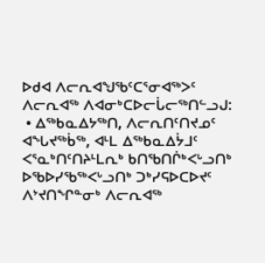ᐅᑯᐊ ᐱᓕᕆᐊᖑᖃᑦᑕᕐᓂᐊᖅᐳᑦ ᐱᓕᕆᐊᖅ ᐱᐊᓂᒃᑕᐅᓕᒑᓕᖅᑎᓪᓗᒍ:
 • ᐃᖅᑲᓇᐃᔭᖅᑎ, ᐱᓕᕆᑎᑦᑎᔪᓄᑦ ᐊᖓᔪᖅᑳᖅ, ᐊᒻᒪ ᐃᖅᑲᓇᐃᔮᒧᑦ ᐸᕐᓇᒃᑎᑦᑎᔨᒻᒪᕆᒃ ᑲᑎᖃᑎᒌᒃᐸᒡᓗᑎᒃ ᐅᖃᐅᓯᖃᖅᐸᒡᓗᑎᒃ ᑐᒃᓯᕋᐅᑕᐅᔪᑦ ᐱᔾᔪᑎᖏᓐᓂᒃ ᐱᓕᕆᐊᖅ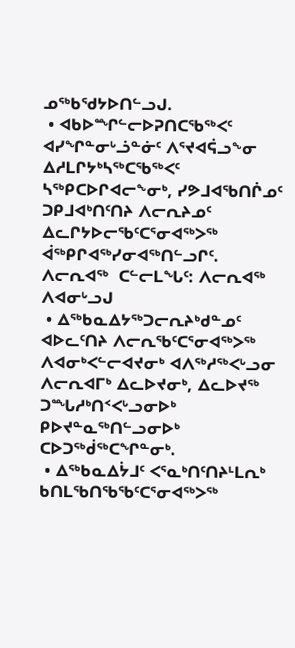ᓄᖅᑲᖁᔭᐅᑎᓪᓗᒍ.
 • ᐊᑲᐅᙱᓪᓕᐅᕈᑎᑕᖃᖅᐸᑦ ᐊᓯᖏᓐᓂᒡᓘᓐᓃᑦ ᐱᕐᔪᐊᕌᓗᖕᓂ ᐃᓱᒪᒋᔭᒃᓴᖅᑕᖃᖅᐸᑦ ᓴᖅᑭᑕᐅᒋᐊᓕᖕᓂᒃ, ᓯᕗᒧᐊᖃᑎᒌᓄᑦ ᑐᑭᒧᐊᒃᑎᑦᑎᔨ ᐱᓕᕆᔨᓄᑦ ᐃᓚᒋᔭᐅᓕᖃᑦᑕᕐᓂᐊᖅᐳᖅ ᐋᖅᑭᒋᐊᖅᓯᓂᐊᖅᑎᓪᓗᒋᑦ.
ᐱᓕᕆᐊᖅ  ᑕᓪᓕᒪᖓᑦ: ᐱᓕᕆᐊᖅ ᐱᐊᓂᒡᓗᒍ
 • ᐃᖅᑲᓇᐃᔭᖅᑐᓕᕆᔨᒃᑯᓐᓄᑦ ᐊᐅᓚᑦᑎᔨ ᐱᓕᕆᖃᑦᑕᕐᓂᐊᖅᐳᖅ ᐱᐊᓂᒃᐸᓪᓕᐊᔪᓂᒃ ᐊᐱᖅᓱᖅᐸᒡᓗᓂ ᐱᓕᕆᐊᒥᒃ ᐃᓚᐅᔪᓂᒃ, ᐃᓚᐅᔪᖅ ᑐᙵᓱᒃᑎᑉᐸᒡᓗᓂᐅᒃ ᑭᐅᔪᓐᓇᖅᑎᓪᓗᓂᐅᒃ ᑕᐅᑐᖅᑰᖅᑕᖏᓐᓂᒃ.
 • ᐃᖅᑲᓇᐃᔮᒧᑦ ᐸᕐᓇᒃᑎᑦᑎᔨᒻᒪᕆᒃ ᑲᑎᒪᖃᑎᖃᖃᑦᑕᕐᓂᐊᖅᐳᖅ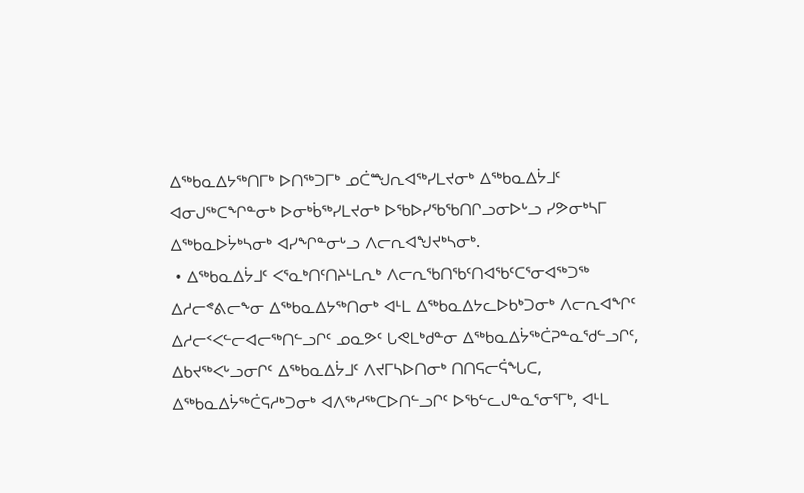ᐃᖅᑲᓇᐃᔭᖅᑎᒥᒃ ᐅᑎᖅᑐᒥᒃ ᓄᑖᙳᕆᐊᖅᓯᒪᔪᓂᒃ ᐃᖅᑲᓇᐃᔮᒧᑦ ᐊᓂᒍᖅᑕᖏᓐᓂᒃ ᐅᓂᒃᑳᖅᓯᒪᔪᓂᒃ ᐅᖃᐅᓯᖃᖃᑎᒋᓗᓂᐅᒡᓗ ᓯᕗᓂᒃᓴᒥ ᐃᖅᑲᓇᐅᔮᒃᓴᓂᒃ ᐊᓯᖏᓐᓂᒡᓗ ᐱᓕᕆᐊᖑᔪᒃᓴᓂᒃ.
 • ᐃᖅᑲᓇᐃᔮᒧᑦ ᐸᕐᓇᒃᑎᑦᑎᔨᒻᒪᕆᒃ ᐱᓕᕆᖃᑎᖃᑦᑎᐊᖃᑦᑕᕐᓂᐊᖅᑐᖅ ᐃᓱᓕᕝᕕᓕᖕᓂ ᐃᖅᑲᓇᐃᔭᖅᑎᓂᒃ ᐊᒻᒪ ᐃᖅᑲᓇᐃᔭᓚᐅᑲᒃᑐᓂᒃ ᐱᓕᕆᐊᖏᑦ ᐃᓱᓕᑉᐸᓪᓕᐊᓕᖅᑎᓪᓗᒋᑦ ᓄᓇᕗᑦ ᒐᕙᒪᒃᑯᓐᓂ ᐃᖅᑲᓇᐃᔮᖅᑖᕈᓐᓇᖁᓪᓗᒋᑦ, ᐃᑲᔪᖅᐸᒡᓗᓂᒋᑦ ᐃᖅᑲᓇᐃᔮᒧᑦ ᐱᔪᒥᓴᐅᑎᓂᒃ ᑎᑎᕋᓕᕌᖓᑕ, ᐃᖅᑲᓇᐃᔮᖅᑖᕋᓱᒃᑐᓂᒃ ᐊᐱᖅᓱᖅᑕᐅᑎᓪᓗᒋᑦ ᐅᖃᓪᓚᒍᓐᓇᕐᓂᕐᒥᒃ, ᐊᒻᒪ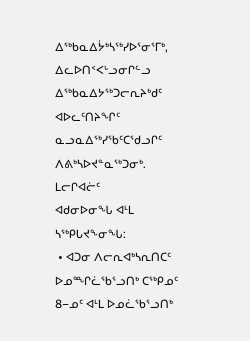ᐃᖅᑲᓇᐃᔮᒃᓴᖅᓯᐅᕐᓂᕐᒥᒃ, ᐃᓚᐅᑎᑉᐸᒡᓗᓂᒋᓪᓗ ᐃᖅᑲᓇᐃᔭᖅᑐᓕᕆᔨᒃᑯᑦ ᐊᐅᓚᑦᑎᔨᖏᑦ ᓇᓗᓇᐃᖅᓯᖃᑦᑕᖁᓗᒋᑦ ᐱᕕᒃᓴᐅᔪᓐᓇᖅᑐᓂᒃ.
ᒪᓕᒋᐊᓖᑦ
ᐊᑯᓂᐅᓂᖓ ᐊᒻᒪ ᓴᖅᑭᒐᔪᖕᓂᖓ:
 • ᐊᑐᓂ ᐱᓕᕆᐊᒃᓴᕆᑎᑕᑦ ᐅᓄᙱᓛᖃᕐᓗᑎᒃ ᑕᖅᑭᓄᑦ 8−ᓄᑦ ᐊᒻᒪ ᐅᓄᓛᖃᕐᓗᑎᒃ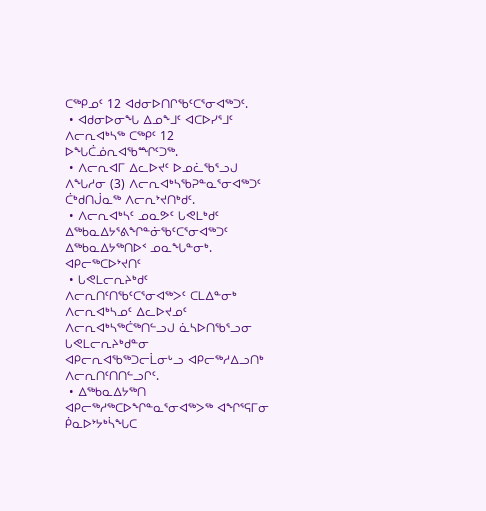ᑕᖅᑭᓄᑦ 12 ᐊᑯᓂᐅᑎᒋᖃᑦᑕᕐᓂᐊᖅᑐᑦ.
 • ᐊᑯᓂᐅᓂᖓ ᐃᓄᖕᒧᑦ ᐊᑕᐅᓯᕐᒧᑦ ᐱᓕᕆᐊᒃᓴᖅ ᑕᖅᑭᑦ 12 ᐅᖓᑖᓅᕆᐊᖃᙱᑦᑐᖅ.
 • ᐱᓕᕆᐊᒥ ᐃᓚᐅᔪᑦ ᐅᓄᓛᖃᕐᓗᒍ ᐱᖓᓱᓂ (3) ᐱᓕᕆᐊᒃᓴᖃᕈᓐᓇᕐᓂᐊᖅᑐᑦ ᑖᒃᑯᑎᒎᓇᖅ ᐱᓕᕆᔾᔪᑎᒃᑯᑦ.
 • ᐱᓕᕆᐊᒃᓴᑦ ᓄᓇᕗᑦ ᒐᕙᒪᒃᑯᑦ ᐃᖅᑲᓇᐃᔭᕐᕕᖏᓐᓃᖃᑦᑕᕐᓂᐊᖅᑐᑦ ᐃᖅᑲᓇᐃᔭᖅᑎᐅᑉ ᓄᓇᖓᓐᓂᒃ.
ᐊᑭᓕᖅᑕᐅᔾᔪᑎᑦ
 • ᒐᕙᒪᓕᕆᔨᒃᑯᑦ ᐱᓕᕆᑎᑦᑎᖃᑦᑕᕐᓂᐊᖅᐳᑦ ᑕᒪᐃᓐᓂᒃ ᐱᓕᕆᐊᒃᓴᓄᑦ ᐃᓚᐅᔪᓄᑦ ᐱᓕᕆᐊᒃᓴᖅᑖᖅᑎᓪᓗᒍ ᓈᓴᐅᑎᖃᕐᓗᓂ ᒐᕙᒪᓕᕆᔨᒃᑯᓐᓂ ᐊᑭᓕᕆᐊᖃᖅᑐᓕᒫᓂᒡᓗ ᐊᑭᓕᖅᓱᐃᓗᑎᒃ ᐱᓕᕆᑎᑦᑎᑎᓪᓗᒋᑦ.
 • ᐃᖅᑲᓇᐃᔭᖅᑎ ᐊᑭᓕᖅᓱᖅᑕᐅᖏᓐᓇᕐᓂᐊᖅᐳᖅ ᐊᖏᕐᕋᒥᓂ ᑮᓇᐅᔾᔭᒃᓵᖓᑕ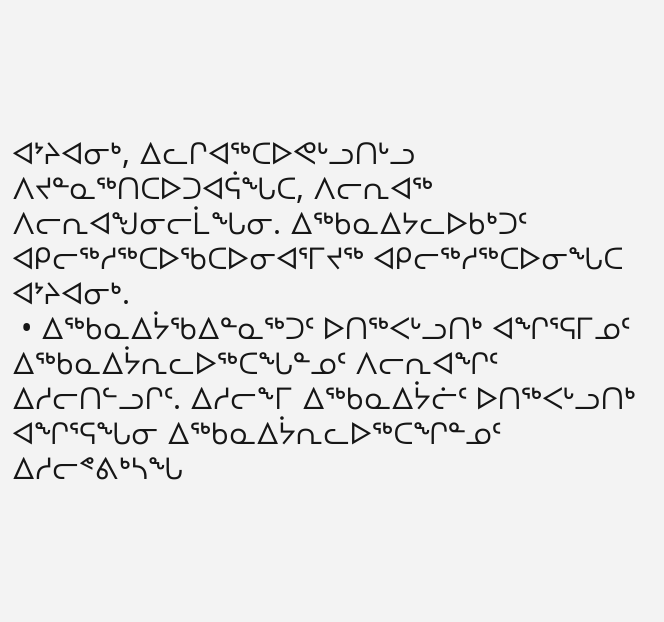ᐊᔾᔨᐊᓂᒃ, ᐃᓚᒋᐊᖅᑕᐅᕙᒡᓗᑎᒡᓗ ᐱᔪᓐᓇᖅᑎᑕᐅᑐᐊᕌᖓᑕ, ᐱᓕᕆᐊᖅ ᐱᓕᕆᐊᖑᓂᓕᒫᖓᓂ. ᐃᖅᑲᓇᐃᔭᓚᐅᑲᒃᑐᑦ ᐊᑭᓕᖅᓱᖅᑕᐅᖃᑕᐅᓂᐊᕐᒥᔪᖅ ᐊᑭᓕᖅᓱᖅᑕᐅᓂᖓᑕ ᐊᔾᔨᐊᓂᒃ.
 • ᐃᖅᑲᓇᐃᔮᖃᐃᓐᓇᖅᑐᑦ ᐅᑎᖅᐸᒡᓗᑎᒃ ᐊᖏᕐᕋᒥᓄᑦ ᐃᖅᑲᓇᐃᔮᕆᓚᐅᖅᑕᖓᓐᓄᑦ ᐱᓕᕆᐊᖏᑦ ᐃᓱᓕᑎᓪᓗᒋᑦ. ᐃᓱᓕᖕᒥ ᐃᖅᑲᓇᐃᔮᓖᑦ ᐅᑎᖅᐸᒡᓗᑎᒃ ᐊᖏᕐᕋᖓᓂ ᐃᖅᑲᓇᐃᔮᕆᓚᐅᖅᑕᖏᓐᓄᑦ ᐃᓱᓕᕝᕕᒃᓴᖓ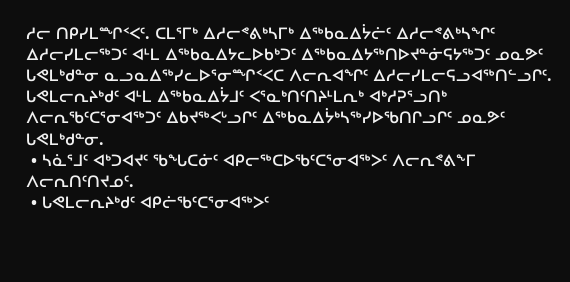ᓱᓕ ᑎᑭᓯᒪᙱᑉᐸᑦ. ᑕᒪᕐᒥᒃ ᐃᓱᓕᕝᕕᒃᓴᒥᒃ ᐃᖅᑲᓇᐃᔮᓖᑦ ᐃᓱᓕᕝᕕᒃᓴᖏᑦ ᐃᓱᓕᓯᒪᓕᖅᑐᑦ ᐊᒻᒪ ᐃᖅᑲᓇᐃᔭᓚᐅᑲᒃᑐᑦ ᐃᖅᑲᓇᐃᔭᖅᑎᐅᔪᓐᓃᕋᔭᖅᑐᑦ ᓄᓇᕗᑦ ᒐᕙᒪᒃᑯᓐᓂ ᓇᓗᓇᐃᖅᓯᓚᐅᕐᓂᙱᑉᐸᑕ ᐱᓕᕆᐊᖏᑦ ᐃᓱᓕᓯᒪᓕᕋᓗᐊᖅᑎᓪᓗᒋᑦ.  ᒐᕙᒪᓕᕆᔨᒃᑯᑦ ᐊᒻᒪ ᐃᖅᑲᓇᐃᔮᒧᑦ ᐸᕐᓇᒃᑎᑦᑎᔨᒻᒪᕆᒃ ᐊᒃᓱᕈᕐᓗᑎᒃ ᐱᓕᕆᖃᑦᑕᕐᓂᐊᖅᑐᑦ ᐃᑲᔪᖅᐸᒡᓗᒋᑦ ᐃᖅᑲᓇᐃᔮᒃᓴᖅᓯᐅᖃᑎᒋᓗᒋᑦ ᓄᓇᕗᑦ ᒐᕙᒪᒃᑯᓐᓂ.
 • ᓴᓈᕐᒧᑦ ᐊᒃᑐᐊᔪᑦ ᖃᖓᑕᓃᑦ ᐊᑭᓕᖅᑕᐅᖃᑦᑕᕐᓂᐊᖅᐳᑦ ᐱᓕᕆᕝᕕᖕᒥ ᐱᓕᕆᑎᑦᑎᔪᓄᑦ.
 • ᒐᕙᒪᓕᕆᔨᒃᑯᑦ ᐊᑭᓖᖃᑦᑕᕐᓂᐊᖅᐳᑦ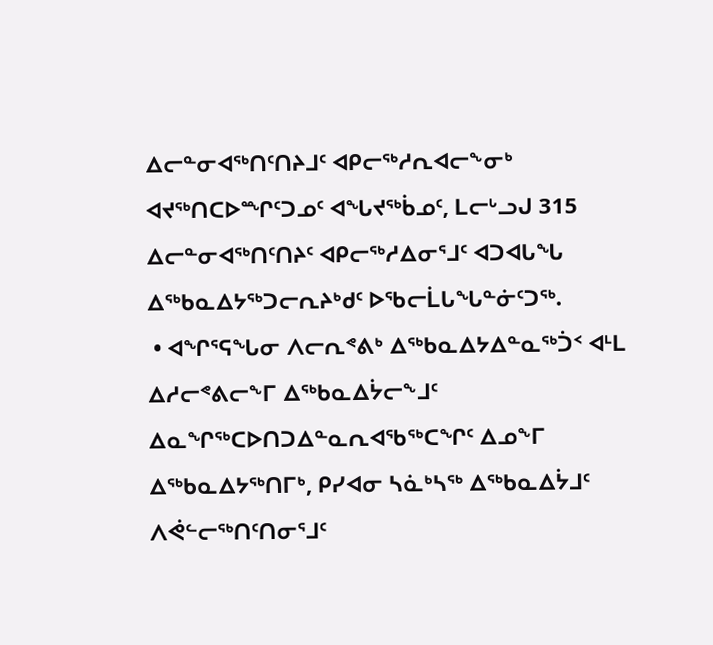ᐃᓕᓐᓂᐊᖅᑎᑦᑎᔨᒧᑦ ᐊᑭᓕᖅᓱᕆᐊᓕᖕᓂᒃ ᐊᔪᖅᑎᑕᐅᙱᑦᑐᓄᑦ ᐊᖓᔪᖅᑳᓄᑦ, ᒪᓕᒡᓗᒍ 315 ᐃᓕᓐᓂᐊᖅᑎᑦᑎᔨᑦ ᐊᑭᓕᖅᓱᐃᓂᕐᒧᑦ ᐊᑐᐊᒐᖓ ᐃᖅᑲᓇᐃᔭᖅᑐᓕᕆᔨᒃᑯᑦ ᐅᖃᓕᒫᒐᖓᓐᓃᑦᑐᖅ.
 • ᐊᖏᕐᕋᖓᓂ ᐱᓕᕆᕝᕕᒃ ᐃᖅᑲᓇᐃᔭᐃᓐᓇᖅᑑᑉ ᐊᒻᒪ ᐃᓱᓕᕝᕕᓕᖕᒥ ᐃᖅᑲᓇᐃᔮᓕᖕᒧᑦ ᐃᓇᖏᖅᑕᐅᑎᑐᐃᓐᓇᕆᐊᖃᖅᑕᖏᑦ ᐃᓄᖕᒥ ᐃᖅᑲᓇᐃᔭᖅᑎᒥᒃ, ᑭᓯᐊᓂ ᓴᓈᒃᓴᖅ ᐃᖅᑲᓇᐃᔮᒧᑦ ᐱᕚᓪᓕᖅᑎᑦᑎᓂᕐᒧᑦ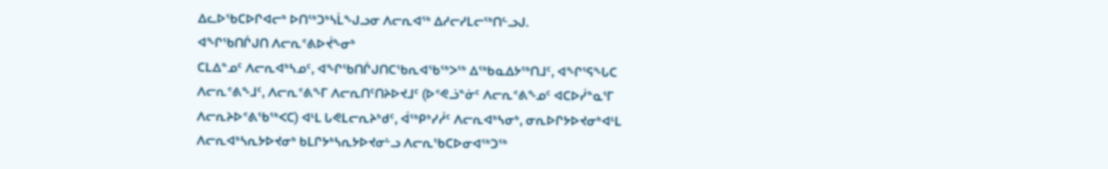ᐃᓚᐅᖃᑕᐅᒋᐊᓕᒃ ᐅᑎᖅᑐᒃᓴᒫᖑᓗᓂ ᐱᓕᕆᐊᖅ ᐃᓱᓕᓯᒪᓕᖅᑎᓪᓗᒍ.
ᐊᖏᖃᑎᒌᒍᑎ ᐱᓕᕆᕝᕕᐅᔫᖕᓂᒃ
ᑕᒪᐃᓐᓄᑦ ᐱᓕᕆᐊᒃᓴᓄᑦ, ᐊᖏᖃᑎᒌᒍᑎᑕᖃᕆᐊᖃᖅᐳᖅ ᐃᖅᑲᓇᐃᔭᖅᑎᒧᑦ, ᐊᖏᕐᕋᖓᑕ ᐱᓕᕆᕝᕕᖕᒧᑦ, ᐱᓕᕆᕝᕕᖕᒥ ᐱᓕᕆᑎᑦᑎᔨᐅᔪᒧᑦ (ᐅᕝᕙᓘᓐᓃᑦ ᐱᓕᕆᕝᕕᖕᓄᑦ ᐊᑕᐅᓰᓐᓇᕐᒥ ᐱᓕᕆᔨᐅᕝᕕᖃᖅᐸᑕ) ᐊᒻᒪ ᒐᕙᒪᓕᕆᔨᒃᑯᑦ, ᐋᖅᑭᒃᓯᓲᑦ ᐱᓕᕆᐊᒃᓴᓂᒃ, ᓂᕆᐅᒋᔭᐅᔪᓂᒃᐊᒻᒪ ᐱᓕᕆᐊᒃᓴᕆᔭᐅᔪᓂᒃ ᑲᒪᒋᔭᒃᓴᕆᔭᐅᔪᓂᒡᓗ ᐱᓕᕆᖃᑕᐅᓂᐊᖅᑐᖅ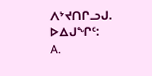ᐱᔾᔪᑎᒋᓗᒍ.
ᐅᐃᒍᖏᑦ:
A.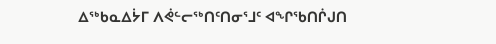ᐃᖅᑲᓇᐃᔮᒥ ᐱᕚᓪᓕᖅᑎᑦᑎᓂᕐᒧᑦ ᐊᖏᖃᑎᒌᒍᑎ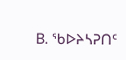B. ᖃᐅᔨᓴᕈᑎᑦ